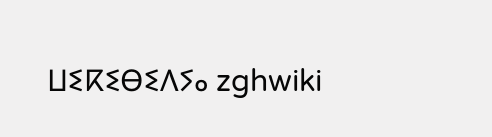ⵡⵉⴽⵉⴱⵉⴷⵢⴰ zghwiki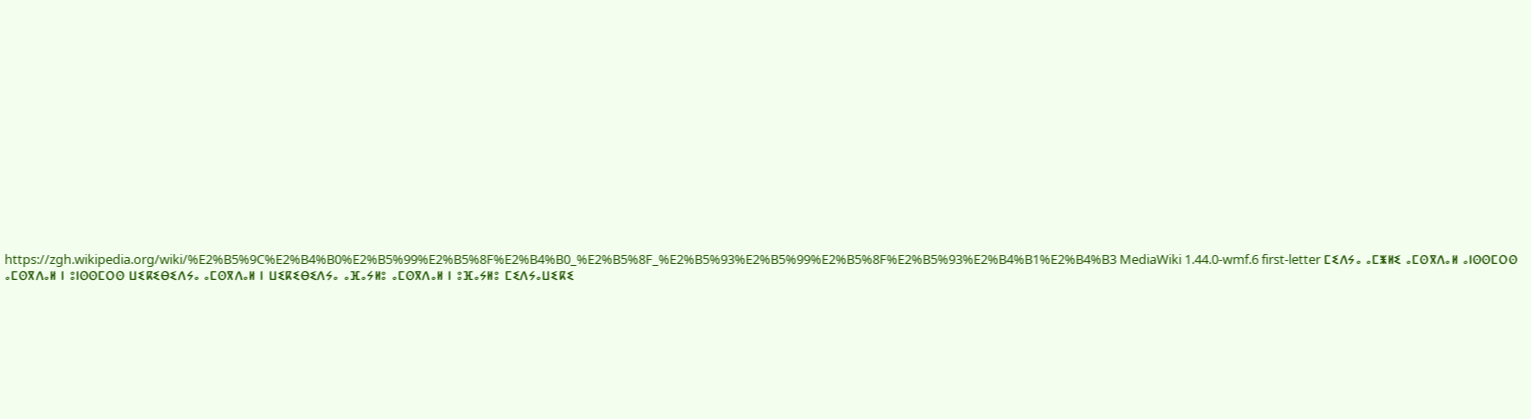https://zgh.wikipedia.org/wiki/%E2%B5%9C%E2%B4%B0%E2%B5%99%E2%B5%8F%E2%B4%B0_%E2%B5%8F_%E2%B5%93%E2%B5%99%E2%B5%8F%E2%B5%93%E2%B4%B1%E2%B4%B3 MediaWiki 1.44.0-wmf.6 first-letter ⵎⵉⴷⵢⴰ ⴰⵎⵥⵍⵉ ⴰⵎⵙⴳⴷⴰⵍ ⴰⵏⵙⵙⵎⵔⵙ ⴰⵎⵙⴳⴷⴰⵍ ⵏ ⵓⵏⵙⵙⵎⵔⵙ ⵡⵉⴽⵉⴱⵉⴷⵢⴰ ⴰⵎⵙⴳⴷⴰⵍ ⵏ ⵡⵉⴽⵉⴱⵉⴷⵢⴰ ⴰⴼⴰⵢⵍⵓ ⴰⵎⵙⴳⴷⴰⵍ ⵏ ⵓⴼⴰⵢⵍⵓ ⵎⵉⴷⵢⴰⵡⵉⴽⵉ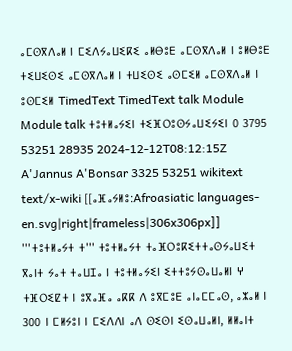ⴰⵎⵙⴳⴷⴰⵍ ⵏ ⵎⵉⴷⵢⴰⵡⵉⴽⵉ ⴰⵍⴱⵓⴹ ⴰⵎⵙⴳⴷⴰⵍ ⵏ ⵓⵍⴱⵓⴹ ⵜⵉⵡⵉⵙⵉ ⴰⵎⵙⴳⴷⴰⵍ ⵏ ⵜⵡⵉⵙⵉ ⴰⵙⵎⵉⵍ ⴰⵎⵙⴳⴷⴰⵍ ⵏ ⵓⵙⵎⵉⵍ TimedText TimedText talk Module Module talk ⵜⵓⵜⵍⴰⵢⵉⵏ ⵜⵉⴼⵔⵓⵙⵢⴰⵡⵉⵢⵉⵏ 0 3795 53251 28935 2024-12-12T08:12:15Z A'Jannus A'Bonsar 3325 53251 wikitext text/x-wiki [[ⴰⴼⴰⵢⵍⵓ:Afroasiatic languages-en.svg|right|frameless|306x306px]] '''ⵜⵓⵜⵍⴰⵢⵜ ⵜ''' ⵜⵓⵜⵍⴰⵢⵜ ⵜⴰⴼⵔⵓⴽⵉⵜⵜⴰⵙⵢⴰⵡⵉⵜ ⴳⴰⵏⵜ ⵢⴰⵜ ⵜⴰⵡⵊⴰ ⵏ ⵜⵓⵜⵍⴰⵢⵉⵏ ⵉⵜⵜⵓⵢⵙⴰⵡⴰⵍⵏ ⵖ ⵜⴼⵔⵉⵇⵜ ⵏ ⵓⴳⴰⴼⴰ ⴰⴽⴽ ⴷ ⵓⴳⵎⵓⴹ ⴰⵏⴰⵎⵎⴰⵙ, ⴰⵣⴰⵍ ⵏ 300 ⵏ ⵎⵍⵢⵓⵏ ⵏ ⵎⵉⴷⴷⵏ ⴰⴷ ⵙⵉⵙⵏ ⵉⵙⴰⵡⴰⵍⵏ, ⵍⵍⴰⵏⵜ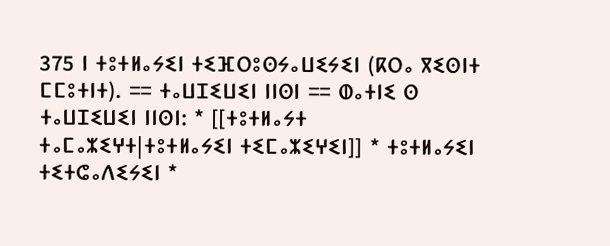375 ⵏ ⵜⵓⵜⵍⴰⵢⵉⵏ ⵜⵉⴼⵔⵓⵙⵢⴰⵡⵉⵢⵉⵏ (ⴽⵔⴰ ⴳⵉⵙⵏⵜ ⵎⵎⵓⵜⵏⵜ). == ⵜⴰⵡⵊⵉⵡⵉⵏ ⵏⵏⵙⵏ == ⵀⴰⵜⵏⵉ ⵙ ⵜⴰⵡⵊⵉⵡⵉⵏ ⵏⵏⵙⵏ: * [[ⵜⵓⵜⵍⴰⵢⵜ ⵜⴰⵎⴰⵣⵉⵖⵜ|ⵜⵓⵜⵍⴰⵢⵉⵏ ⵜⵉⵎⴰⵣⵉⵖⵉⵏ]] * ⵜⵓⵜⵍⴰⵢⵉⵏ ⵜⵉⵜⵛⴰⴷⵉⵢⵉⵏ *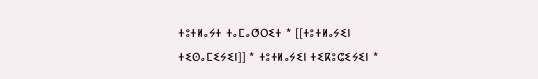ⵜⵓⵜⵍⴰⵢⵜ ⵜⴰⵎⴰⵚⵔⵉⵜ * [[ⵜⵓⵜⵍⴰⵢⵉⵏ ⵜⵉⵙⴰⵎⵉⵢⵉⵏ]] * ⵜⵓⵜⵍⴰⵢⵉⵏ ⵜⵉⴽⵓⵛⵉⵢⵉⵏ *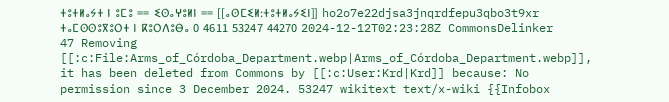ⵜⵓⵜⵍⴰⵢⵜ ⵏ ⵓⵎⵓ == ⵉⵙⴰⵖⵓⵍⵏ == [[ⴰⵙⵎⵉⵍ:ⵜⵓⵜⵍⴰⵢⵉⵏ]] ho2o7e22djsa3jnqrdfepu3qbo3t9xr ⵜⴰⵎⵙⵙⵓⴳⵓⵔⵜ ⵏ ⴽⵓⵔⴷⵓⴱⴰ 0 4611 53247 44270 2024-12-12T02:23:28Z CommonsDelinker 47 Removing [[:c:File:Arms_of_Córdoba_Department.webp|Arms_of_Córdoba_Department.webp]], it has been deleted from Commons by [[:c:User:Krd|Krd]] because: No permission since 3 December 2024. 53247 wikitext text/x-wiki {{Infobox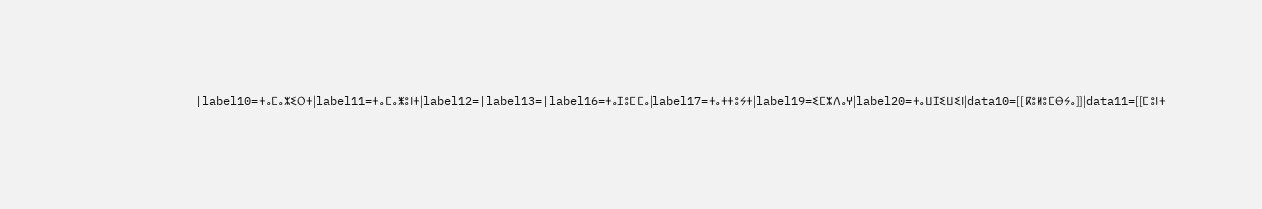|label10=ⵜⴰⵎⴰⵣⵉⵔⵜ|label11=ⵜⴰⵎⴰⵥⵓⵏⵜ|label12=|label13=|label16=ⵜⴰⵊⵓⵎⵎⴰ|label17=ⵜⴰⵜⵜⵓⵢⵜ|label19=ⵉⵎⵣⴷⴰⵖ|label20=ⵜⴰⵡⵊⵉⵡⵉⵏ|data10=[[ⴽⵓⵍⵓⵎⴱⵢⴰ]]|data11=[[ⵎⵓⵏⵜ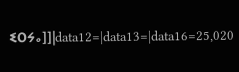ⵉⵔⵢⴰ]]|data12=|data13=|data16=25,020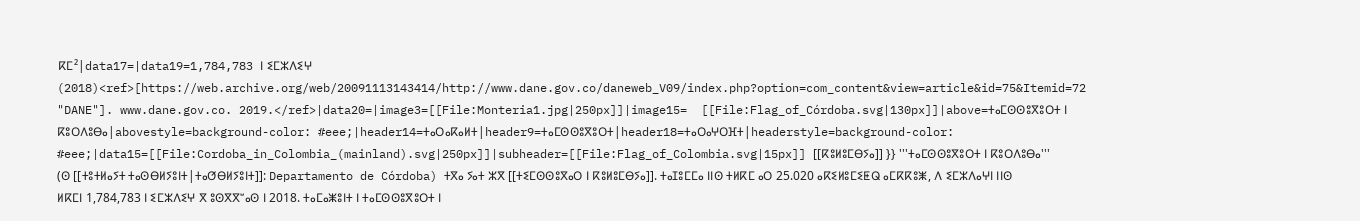ⴽⵎ²|data17=|data19=1,784,783 ⵏ ⵉⵎⵣⴷⵉⵖ (2018)<ref>[https://web.archive.org/web/20091113143414/http://www.dane.gov.co/daneweb_V09/index.php?option=com_content&view=article&id=75&Itemid=72 "DANE"]. www.dane.gov.co. 2019.</ref>|data20=|image3=[[File:Monteria1.jpg|250px]]|image15=  [[File:Flag_of_Córdoba.svg|130px]]|above=ⵜⴰⵎⵙⵙⵓⴳⵓⵔⵜ ⵏ ⴽⵓⵔⴷⵓⴱⴰ|abovestyle=background-color: #eee;|header14=ⵜⴰⵔⴰⴽⴰⵍⵜ|header9=ⵜⴰⵎⵙⵙⵓⴳⵓⵔⵜ|header18=ⵜⴰⵔⴰⵖⵔⴼⵜ|headerstyle=background-color: #eee;|data15=[[File:Cordoba_in_Colombia_(mainland).svg|250px]]|subheader=[[File:Flag_of_Colombia.svg|15px]] [[ⴽⵓⵍⵓⵎⴱⵢⴰ]] }} '''ⵜⴰⵎⵙⵙⵓⴳⵓⵔⵜ ⵏ ⴽⵓⵔⴷⵓⴱⴰ''' (ⵙ [[ⵜⵓⵜⵍⴰⵢⵜ ⵜⴰⵙⴱⵍⵢⵓⵏⵜ|ⵜⴰⵚⴱⵍⵢⵓⵏⵜ]]: Departamento de Córdoba) ⵜⴳⴰ ⵢⴰⵜ ⵣⴳ [[ⵜⵉⵎⵙⵙⵓⴳⴰⵔ ⵏ ⴽⵓⵍⵓⵎⴱⵢⴰ]]. ⵜⴰⵊⵓⵎⵎⴰ ⵏⵏⵙ ⵜⵍⴽⵎ ⴰⵔ 25.020 ⴰⴽⵉⵍⵓⵎⵉⵟⵕ ⴰⵎⴽⴽⵓⵥ, ⴷ ⵉⵎⵣⴷⴰⵖⵏ ⵏⵏⵙ ⵍⴽⵎⵏ 1,784,783 ⵏ ⵉⵎⵣⴷⵉⵖ ⴳ ⵓⵙⴳⴳⵯⴰⵙ ⵏ 2018. ⵜⴰⵎⴰⵥⵓⵏⵜ ⵏ ⵜⴰⵎⵙⵙⵓⴳⵓⵔⵜ ⵏ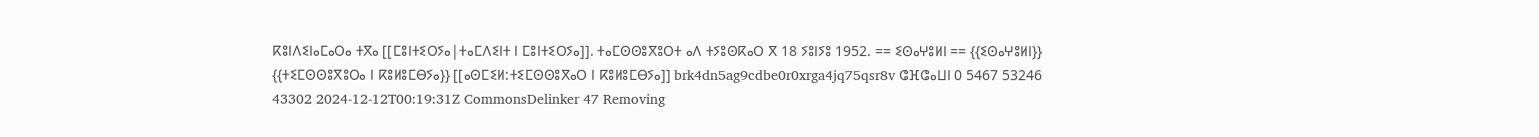ⴽⵓⵏⴷⵉⵏⴰⵎⴰⵔⴰ ⵜⴳⴰ [[ⵎⵓⵏⵜⵉⵔⵢⴰ|ⵜⴰⵎⴷⵉⵏⵜ ⵏ ⵎⵓⵏⵜⵉⵔⵢⴰ]]. ⵜⴰⵎⵙⵙⵓⴳⵓⵔⵜ ⴰⴷ ⵜⵢⵓⵙⴽⴰⵔ ⴳ 18 ⵢⵓⵏⵢⵓ 1952. == ⵉⵙⴰⵖⵓⵍⵏ == {{ⵉⵙⴰⵖⵓⵍⵏ}} {{ⵜⵉⵎⵙⵙⵓⴳⵓⵔⴰ ⵏ ⴽⵓⵍⵓⵎⴱⵢⴰ}} [[ⴰⵙⵎⵉⵍ:ⵜⵉⵎⵙⵙⵓⴳⴰⵔ ⵏ ⴽⵓⵍⵓⵎⴱⵢⴰ]] brk4dn5ag9cdbe0r0xrga4jq75qsr8v ⵛⴼⵛⴰⵡⵏ 0 5467 53246 43302 2024-12-12T00:19:31Z CommonsDelinker 47 Removing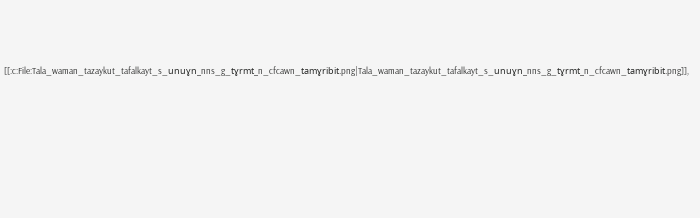[[:c:File:Tala_waman_tazaykut_tafalkayt_s_unuɣn_nns_g_tɣrmt_n_cfcawn_tamɣribit.png|Tala_waman_tazaykut_tafalkayt_s_unuɣn_nns_g_tɣrmt_n_cfcawn_tamɣribit.png]],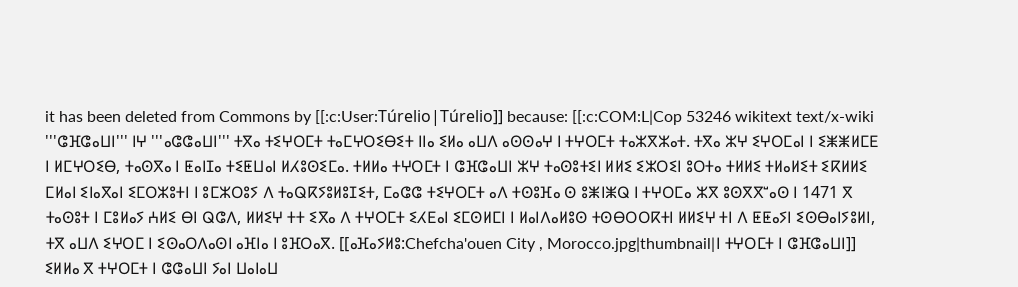it has been deleted from Commons by [[:c:User:Túrelio|Túrelio]] because: [[:c:COM:L|Cop 53246 wikitext text/x-wiki '''ⵛⴼⵛⴰⵡⵏ''' ⵏⵖ '''ⴰⵛⵛⴰⵡⵏ''' ⵜⴳⴰ ⵜⵉⵖⵔⵎⵜ ⵜⴰⵎⵖⵔⵉⴱⵉⵜ ⵏⵏⴰ ⵉⵍⴰ ⴰⵡⴷ ⴰⵙⵙⴰⵖ ⵏ ⵜⵖⵔⵎⵜ ⵜⴰⵣⴳⵣⴰⵜ. ⵜⴳⴰ ⵣⵖ ⵉⵖⵔⵎⴰⵏ ⵏ ⵉⵥⵥⵍⵎⴹ ⵏ ⵍⵎⵖⵔⵉⴱ, ⵜⴰⵙⴳⴰ ⵏ ⵟⴰⵏⵊⴰ ⵜⵉⵟⵡⴰⵏ ⵍⵃⵓⵙⵉⵎⴰ. ⵜⵍⵍⴰ ⵜⵖⵔⵎⵜ ⵏ ⵛⴼⵛⴰⵡⵏ ⵣⵖ ⵜⴰⵙⵓⵜⵉⵏ ⵍⵍⵉ ⵉⵣⵔⵉⵏ ⵓⵔⵜⴰ ⵜⵍⵍⵉ ⵜⵍⴰⵍⵉⵜ ⵉⴽⵍⵍⵉ ⵎⵍⴰⵏ ⵉⵏⴰⴳⴰⵏ ⵉⵎⵔⵣⵓⵜⵏ ⵏ ⵓⵎⵣⵔⵓⵢ ⴷ ⵜⴰⵕⴽⵢⵓⵍⵓⵊⵉⵜ, ⵎⴰⵛⵛ ⵜⵉⵖⵔⵎⵜ ⴰⴷ ⵜⵙⵓⴼⴰ ⵙ ⵓⵥⵏⵥⵕ ⵏ ⵜⵖⵔⵎⴰ ⵣⴳ ⵓⵙⴳⴳⵯⴰⵙ ⵏ 1471 ⴳ ⵜⴰⵙⵓⵜ ⵏ ⵎⵓⵍⴰⵢ ⵄⵍⵉ ⴱⵏ ⵕⵛⴷ, ⵍⵍⵉⵖ ⵜⵜ ⵉⴳⴰ ⴷ ⵜⵖⵔⵎⵜ ⵉⵃⴹⴰⵏ ⵉⵎⵙⵍⵎⵏ ⵏ ⵍⴰⵏⴷⴰⵍⵓⵙ ⵜⵙⴱⵔⵔⴽⵜⵏ ⵍⵍⵉⵖ ⵜⵏ ⴷ ⵟⵟⴰⵢⵏ ⵉⵙⴱⴰⵏⵢⵓⵍⵏ, ⵜⴳ ⴰⵡⴷ ⵉⵖⵔⵎ ⵏ ⵉⵙⴰⵔⴷⴰⵙⵏ ⴰⴼⵏⴰ ⵏ ⵓⴼⵔⴰⴳ. [[ⴰⴼⴰⵢⵍⵓ:Chefcha'ouen City , Morocco.jpg|thumbnail|ⵏ ⵜⵖⵔⵎⵜ ⵏ ⵛⴼⵛⴰⵡⵏ]] ⵉⵍⵍⴰ ⴳ ⵜⵖⵔⵎⵜ ⵏ ⵛⵛⴰⵡⵏ ⵢⴰⵏ ⵡⴰⵏⴰⵡ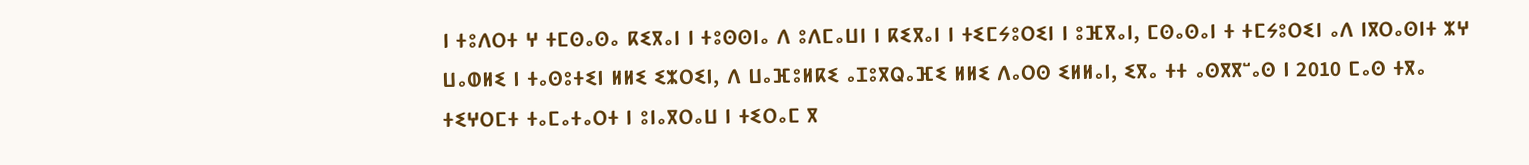ⵏ ⵜⵓⴷⵔⵜ ⵖ ⵜⵎⵙⴰⵙⴰ ⴽⵉⴳⴰⵏ ⵏ ⵜⵓⵙⵙⵏⴰ ⴷ ⵓⴷⵎⴰⵡⵏ ⵏ ⴽⵉⴳⴰⵏ ⵏ ⵜⵉⵎⵢⵓⵔⵉⵏ ⵏ ⵓⴼⴳⴰⵏ, ⵎⵙⴰⵙⴰⵏ ⵜ ⵜⵎⵢⵓⵔⵉⵏ ⴰⴷ ⵏⴳⵔⴰⵙⵏⵜ ⵣⵖ ⵡⴰⵀⵍⵉ ⵏ ⵜⴰⵙⵓⵜⵉⵏ ⵍⵍⵉ ⵉⵣⵔⵉⵏ, ⴷ ⵡⴰⴼⵓⵍⴽⵉ ⴰⵊⵓⴳⵕⴰⴼⵉ ⵍⵍⵉ ⴷⴰⵔⵙ ⵉⵍⵍⴰⵏ, ⵉⴳⴰ ⵜⵜ ⴰⵙⴳⴳⵯⴰⵙ ⵏ 2010 ⵎⴰⵙ ⵜⴳⴰ ⵜⵉⵖⵔⵎⵜ ⵜⴰⵎⴰⵜⴰⵔⵜ ⵏ ⵓⵏⴰⴳⵔⴰⵡ ⵏ ⵜⵉⵔⴰⵎ ⴳ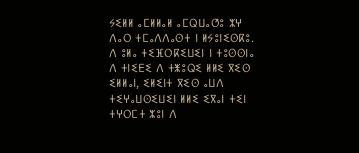ⵢⵉⵍⵍ ⴰⵎⵍⵍⴰⵍ ⴰⵎⵕⵡⴰⵚⵓ ⵣⵖ ⴷⴰⵔ ⵜⵎⴰⴷⴷⴰⵙⵜ ⵏ ⵍⵢⵓⵏⵉⵙⴽⵓ. ⴷ ⵓⵍⴰ ⵜⵉⴼⵔⴽⵉⵡⵉⵏ ⵏ ⵜⵓⵙⵙⵏⴰ ⴷ ⵜⵏⵉⴹⵉ ⴷ ⵜⵥⵓⵕⵉ ⵍⵍⵉ ⴳⵉⵙ ⵉⵍⵍⴰⵏ, ⵉⵍⵉⵏⵜ ⴳⵉⵙ ⴰⵡⴷ ⵜⵉⵖⴰⵡⵙⵉⵡⵉⵏ ⵍⵍⵉ ⵉⴳⴰⵏ ⵜⵉⵏ ⵜⵖⵔⵎⵜ ⵣⵓⵏ ⴷ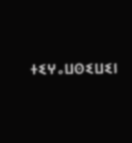ⵜⵉⵖⴰⵡⵙⵉⵡⵉⵏ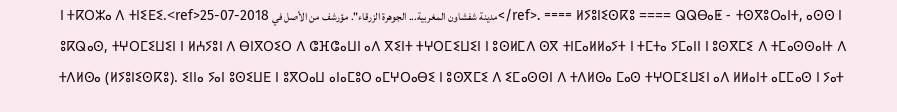ⵏ ⵜⴽⵔⵣⴰ ⴷ ⵜⵏⵉⴹⵉ.<ref>مدينة شفشاون المغربية... الجوهرة الزرقاء". مؤرشف من الأصل في 2018-07-25</ref>. ==== ⵍⵢⵓⵏⵉⵙⴽⵓ ==== ⵕⵕⴱⴰⵟ - ⵜⵙⴳⵓⵔⴰⵏⵜ, ⴰⵙⵙ ⵏ ⵓⴽⵕⴰⵙ, ⵜⵖⵔⵎⵉⵡⵉⵏ ⵏ ⵍⵄⵢⵓⵏ ⴷ ⴱⵏⴳⵔⵉⵔ ⴷ ⵛⴼⵛⴰⵡⵏ ⴰⴷ ⴳⵉⵏⵜ ⵜⵖⵔⵎⵉⵡⵉⵏ ⵏ ⵓⵙⵍⵎⴷ ⵙⴳ ⵜⵏⵎⴰⵍⵍⴰⵢⵜ ⵏ ⵜⵎⵜⴰ ⵢⵎⴰⵏⵏ ⵏ ⵓⵙⴳⵎⵉ ⴷ ⵜⵎⴰⵙⵙⴰⵏⵜ ⴷ ⵜⴷⵍⵙⴰ (ⵍⵢⵓⵏⵉⵙⴽⵓ). ⵉⵏⵏⴰ ⵢⴰⵏ ⵓⵙⵉⵡⴹ ⵏ ⵓⴳⵔⴰⵡ ⴰⵏⴰⵎⵓⵔ ⴰⵎⵖⵔⴰⴱⵉ ⵏ ⵓⵙⴳⵎⵉ ⴷ ⵉⵎⴰⵙⵙⵏ ⴷ ⵜⴷⵍⵙⴰ ⵎⴰⵙ ⵜⵖⵔⵎⵉⵡⵉⵏ ⴰⴷ ⵍⵍⴰⵏⵜ ⴰⵎⵎⴰⵙ ⵏ ⵢⴰⵜ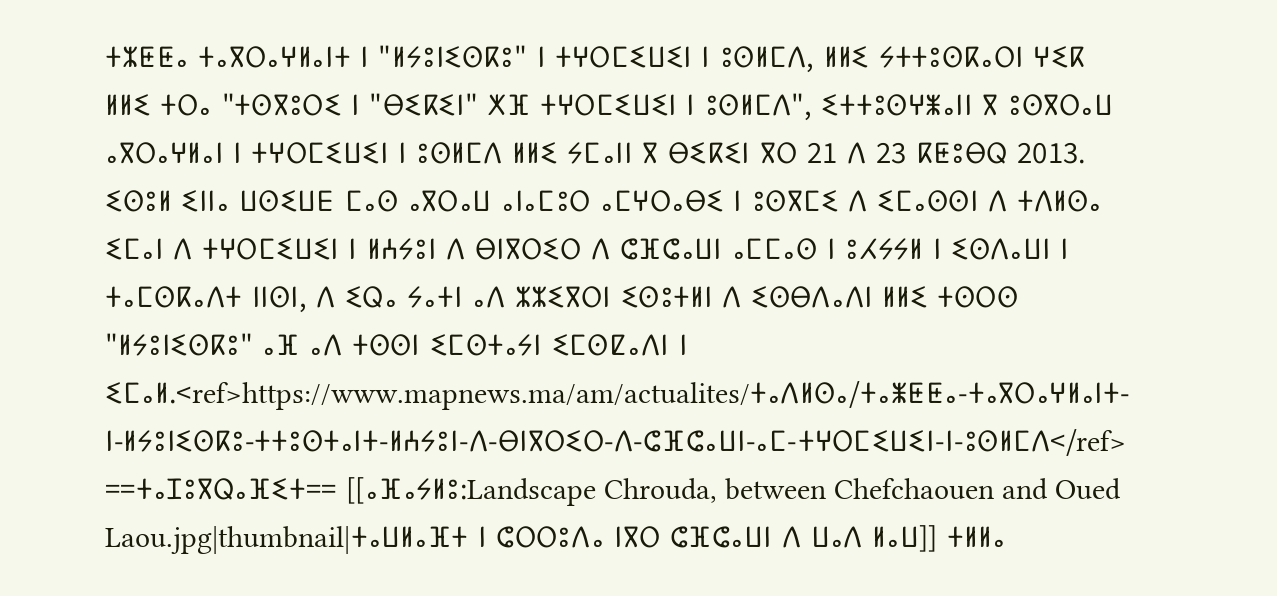ⵜⵣⵟⵟⴰ ⵜⴰⴳⵔⴰⵖⵍⴰⵏⵜ ⵏ "ⵍⵢⵓⵏⵉⵙⴽⵓ" ⵏ ⵜⵖⵔⵎⵉⵡⵉⵏ ⵏ ⵓⵙⵍⵎⴷ, ⵍⵍⵉ ⵢⵜⵜⵓⵙⴽⴰⵔⵏ ⵖⵉⴽ ⵍⵍⵉ ⵜⵔⴰ "ⵜⵙⴳⵓⵔⵉ ⵏ "ⴱⵉⴽⵉⵏ" ⵅⴼ ⵜⵖⵔⵎⵉⵡⵉⵏ ⵏ ⵓⵙⵍⵎⴷ", ⵉⵜⵜⵓⵙⵖⵥⴰⵏⵏ ⴳ ⵓⵙⴳⵔⴰⵡ ⴰⴳⵔⴰⵖⵍⴰⵏ ⵏ ⵜⵖⵔⵎⵉⵡⵉⵏ ⵏ ⵓⵙⵍⵎⴷ ⵍⵍⵉ ⵢⵎⴰⵏⵏ ⴳ ⴱⵉⴽⵉⵏ ⴳⵔ 21 ⴷ 23 ⴽⵟⵓⴱⵕ 2013. ⵉⵙⵓⵍ ⵉⵏⵏⴰ ⵡⵙⵉⵡⴹ ⵎⴰⵙ ⴰⴳⵔⴰⵡ ⴰⵏⴰⵎⵓⵔ ⴰⵎⵖⵔⴰⴱⵉ ⵏ ⵓⵙⴳⵎⵉ ⴷ ⵉⵎⴰⵙⵙⵏ ⴷ ⵜⴷⵍⵙⴰ ⵉⵎⴰⵏ ⴷ ⵜⵖⵔⵎⵉⵡⵉⵏ ⵏ ⵍⵄⵢⵓⵏ ⴷ ⴱⵏⴳⵔⵉⵔ ⴷ ⵛⴼⵛⴰⵡⵏ ⴰⵎⵎⴰⵙ ⵏ ⵓⵃⵢⵢⵍ ⵏ ⵉⵙⴷⴰⵡⵏ ⵏ ⵜⴰⵎⵙⴽⴰⴷⵜ ⵏⵏⵙⵏ, ⴷ ⵉⵕⴰ ⵢⴰⵜⵏ ⴰⴷ ⵣⵣⵉⴳⵔⵏ ⵉⵙⵓⵜⵍⵏ ⴷ ⵉⵙⴱⴷⴰⴷⵏ ⵍⵍⵉ ⵜⵙⵔⵙ "ⵍⵢⵓⵏⵉⵙⴽⵓ" ⴰⴼ ⴰⴷ ⵜⵙⵙⵏ ⵉⵎⵙⵜⴰⵢⵏ ⵉⵎⵙⵇⴰⴷⵏ ⵏ ⵉⵎⴰⵍ.<ref>https://www.mapnews.ma/am/actualites/ⵜⴰⴷⵍⵙⴰ/ⵜⴰⵥⵟⵟⴰ-ⵜⴰⴳⵔⴰⵖⵍⴰⵏⵜ-ⵏ-ⵍⵢⵓⵏⵉⵙⴽⵓ-ⵜⵜⵓⵙⵜⴰⵏⵜ-ⵍⵄⵢⵓⵏ-ⴷ-ⴱⵏⴳⵔⵉⵔ-ⴷ-ⵛⴼⵛⴰⵡⵏ-ⴰⵎ-ⵜⵖⵔⵎⵉⵡⵉⵏ-ⵏ-ⵓⵙⵍⵎⴷ</ref> ==ⵜⴰⵊⵓⴳⵕⴰⴼⵉⵜ== [[ⴰⴼⴰⵢⵍⵓ:Landscape Chrouda, between Chefchaouen and Oued Laou.jpg|thumbnail|ⵜⴰⵡⵍⴰⴼⵜ ⵏ ⵛⵔⵔⵓⴷⴰ ⵏⴳⵔ ⵛⴼⵛⴰⵡⵏ ⴷ ⵡⴰⴷ ⵍⴰⵡ]] ⵜⵍⵍⴰ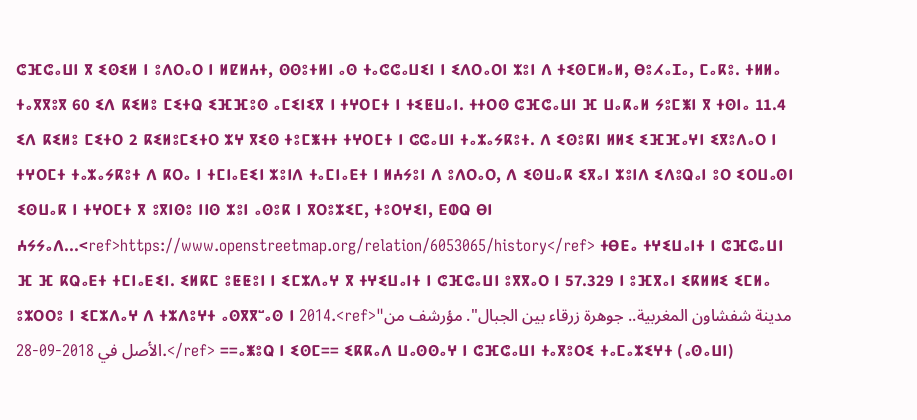ⵛⴼⵛⴰⵡⵏ ⴳ ⵉⵙⵉⵍ ⵏ ⵓⴷⵔⴰⵔ ⵏ ⵍⵇⵍⵄⵜ, ⵙⵙⵓⵜⵍⵏ ⴰⵙ ⵜⴰⵛⵛⴰⵡⵉⵏ ⵏ ⵉⴷⵔⴰⵔⵏ ⵣⵓⵏ ⴷ ⵜⵉⵙⵎⵍⴰⵍ, ⴱⵓⵃⴰⵊⴰ, ⵎⴰⴽⵓ. ⵜⵍⵍⴰ ⵜⴰⴳⴳⵓⴳ 60 ⵉⴷ ⴽⵉⵍⵓ ⵎⵉⵜⵕ ⵉⴼⴼⵓⵙ ⴰⵎⵉⵏⵉⴳ ⵏ ⵜⵖⵔⵎⵜ ⵏ ⵜⵉⵟⵡⴰⵏ. ⵜⵜⵔⵙ ⵛⴼⵛⴰⵡⵏ ⴼ ⵡⴰⴽⴰⵍ ⵢⵓⵎⵥⵏ ⴳ ⵜⵙⵏⴰ 11.4 ⵉⴷ ⴽⵉⵍⵓ ⵎⵉⵜⵔ 2 ⴽⵉⵍⵓⵎⵉⵜⵔ ⵣⵖ ⴳⵉⵙ ⵜⵓⵎⵥⵜⵜ ⵜⵖⵔⵎⵜ ⵏ ⵛⵛⴰⵡⵏ ⵜⴰⵣⴰⵢⴽⵓⵜ. ⴷ ⵉⵙⵓⴽⵏ ⵍⵍⵉ ⵉⴼⴼⴰⵖⵏ ⵉⴳⵓⴷⴰⵔ ⵏ ⵜⵖⵔⵎⵜ ⵜⴰⵣⴰⵢⴽⵓⵜ ⴷ ⴽⵔⴰ ⵏ ⵜⵎⵏⴰⴹⵉⵏ ⵣⵓⵏⴷ ⵜⴰⵎⵏⴰⴹⵜ ⵏ ⵍⵄⵢⵓⵏ ⴷ ⵓⴷⵔⴰⵔ, ⴷ ⵉⵙⵡⴰⴽ ⵉⴳⴰⵏ ⵣⵓⵏⴷ ⵉⴷⵓⵕⴰⵏ ⵓⵔ ⵉⵔⵡⴰⵙⵏ ⵉⵙⵡⴰⴽ ⵏ ⵜⵖⵔⵎⵜ ⴳ ⵓⴳⵏⵙⵓ ⵏⵏⵙ ⵣⵓⵏ ⴰⵙⵓⴽ ⵏ ⴳⵔⵓⵣⵉⵎ, ⵜⵓⵔⵖⵉⵏ, ⴹⵀⵕ ⴱⵏ ⵄⵢⵢⴰⴷ...<ref>https://www.openstreetmap.org/relation/6053065/history</ref> ⵜⴱⴹⴰ ⵜⵖⵉⵡⴰⵏⵜ ⵏ ⵛⴼⵛⴰⵡⵏ ⴼ ⴼ ⴽⵕⴰⴹⵜ ⵜⵎⵏⴰⴹⵉⵏ. ⵉⵍⴽⵎ ⵓⵟⵟⵓⵏ ⵏ ⵉⵎⵣⴷⴰⵖ ⴳ ⵜⵖⵉⵡⴰⵏⵜ ⵏ ⵛⴼⵛⴰⵡⵏ ⵓⴳⴳⴰⵔ ⵏ 57.329 ⵏ ⵓⴼⴳⴰⵏ ⵉⴽⵍⵍⵉ ⵉⵎⵍⴰ ⵓⵣⵔⵔⵓ ⵏ ⵉⵎⵣⴷⴰⵖ ⴷ ⵜⵣⴷⵓⵖⵜ ⴰⵙⴳⴳⵯⴰⵙ ⵏ 2014.<ref>"مدينة شفشاون المغربية.. جوهرة زرقاء بين الجبال". مؤرشف من الأصل في 2018-09-28.</ref> ==ⴰⵥⵓⵕ ⵏ ⵉⵙⵎ== ⵉⴽⴽⴰⴷ ⵡⴰⵙⵙⴰⵖ ⵏ ⵛⴼⵛⴰⵡⵏ ⵜⴰⴳⵓⵔⵉ ⵜⴰⵎⴰⵣⵉⵖⵜ (ⴰⵙⴰⵡⵏ)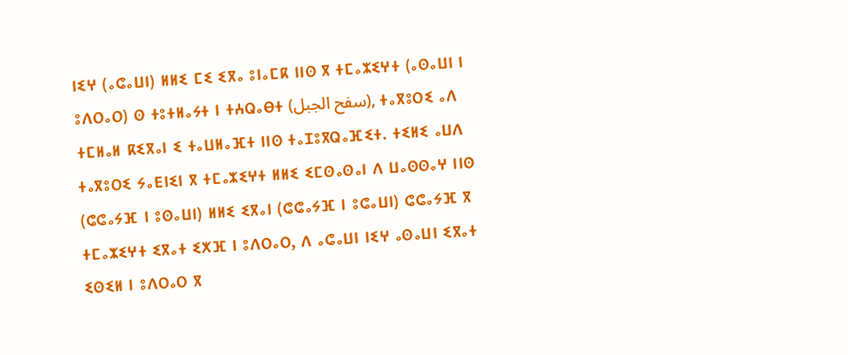ⵏⵉⵖ (ⴰⵛⴰⵡⵏ) ⵍⵍⵉ ⵎⵉ ⵉⴳⴰ ⵓⵏⴰⵎⴽ ⵏⵏⵙ ⴳ ⵜⵎⴰⵣⵉⵖⵜ (ⴰⵙⴰⵡⵏ ⵏ ⵓⴷⵔⴰⵔ) ⵙ ⵜⵓⵜⵍⴰⵢⵜ ⵏ ⵜⵄⵕⴰⴱⵜ (سفح الجبل), ⵜⴰⴳⵓⵔⵉ ⴰⴷ ⵜⵎⵍⴰⵍ ⴽⵉⴳⴰⵏ ⵉ ⵜⴰⵡⵍⴰⴼⵜ ⵏⵏⵙ ⵜⴰⵊⵓⴳⵕⴰⴼⵉⵜ. ⵜⵉⵍⵉ ⴰⵡⴷ ⵜⴰⴳⵓⵔⵉ ⵢⴰⴹⵏⵉⵏ ⴳ ⵜⵎⴰⵣⵉⵖⵜ ⵍⵍⵉ ⵉⵎⵙⴰⵙⴰⵏ ⴷ ⵡⴰⵙⵙⴰⵖ ⵏⵏⵙ (ⵛⵛⴰⵢⴼ ⵏ ⵓⵙⴰⵡⵏ) ⵍⵍⵉ ⵉⴳⴰⵏ (ⵛⵛⴰⵢⴼ ⵏ ⵓⵛⴰⵡⵏ) ⵛⵛⴰⵢⴼ ⴳ ⵜⵎⴰⵣⵉⵖⵜ ⵉⴳⴰⵜ ⵉⵅⴼ ⵏ ⵓⴷⵔⴰⵔ, ⴷ ⴰⵛⴰⵡⵏ ⵏⵉⵖ ⴰⵙⴰⵡⵏ ⵉⴳⴰⵜ ⵉⵙⵉⵍ ⵏ ⵓⴷⵔⴰⵔ ⴳ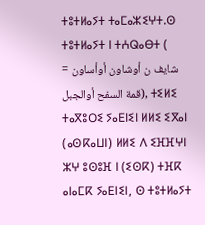ⵜⵓⵜⵍⴰⵢⵜ ⵜⴰⵎⴰⵣⵉⵖⵜ.ⵙ ⵜⵓⵜⵍⴰⵢⵜ ⵏ ⵜⵄⵕⴰⴱⵜ ( شايف ن أوشاون أوأساون = قمة السفح أوالجبل), ⵜⵉⵍⵉ ⵜⴰⴳⵓⵔⵉ ⵢⴰⴹⵏⵉⵏ ⵍⵍⵉ ⵉⴳⴰⵏ (ⴰⵙⴽⴰⵡⵏ) ⵍⵍⵉ ⴷ ⵉⴼⴼⵖⵏ ⵣⵖ ⵓⵙⵓⴼ ⵏ (ⵉⵙⴽ) ⵜⴼⴽ ⴰⵏⴰⵎⴽ ⵢⴰⴹⵏⵉⵏ, ⵙ ⵜⵓⵜⵍⴰⵢⵜ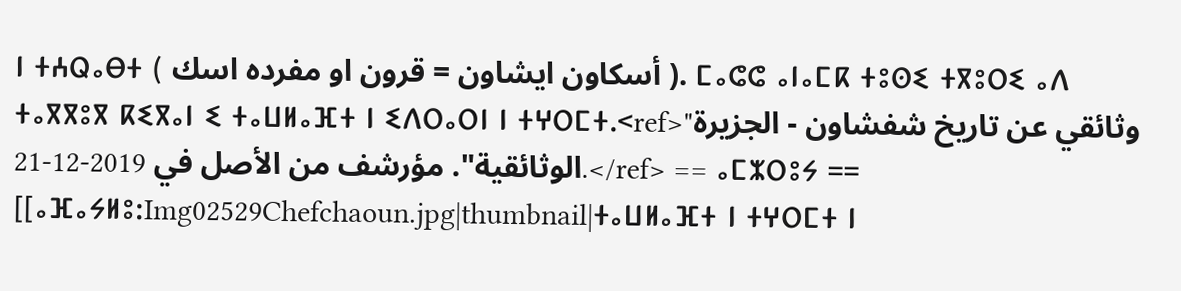ⵏ ⵜⵄⵕⴰⴱⵜ ( أسكاون ايشاون = قرون او مفرده اسك ). ⵎⴰⵛⵛ ⴰⵏⴰⵎⴽ ⵜⵓⵙⵉ ⵜⴳⵓⵔⵉ ⴰⴷ ⵜⴰⴳⴳⵓⴳ ⴽⵉⴳⴰⵏ ⵉ ⵜⴰⵡⵍⴰⴼⵜ ⵏ ⵉⴷⵔⴰⵔⵏ ⵏ ⵜⵖⵔⵎⵜ.<ref>"وثائقي عن تاريخ شفشاون - الجزيرة الوثائقية". مؤرشف من الأصل في 2019-12-21.</ref> == ⴰⵎⵣⵔⵓⵢ == [[ⴰⴼⴰⵢⵍⵓ:Img02529Chefchaoun.jpg|thumbnail|ⵜⴰⵡⵍⴰⴼⵜ ⵏ ⵜⵖⵔⵎⵜ ⵏ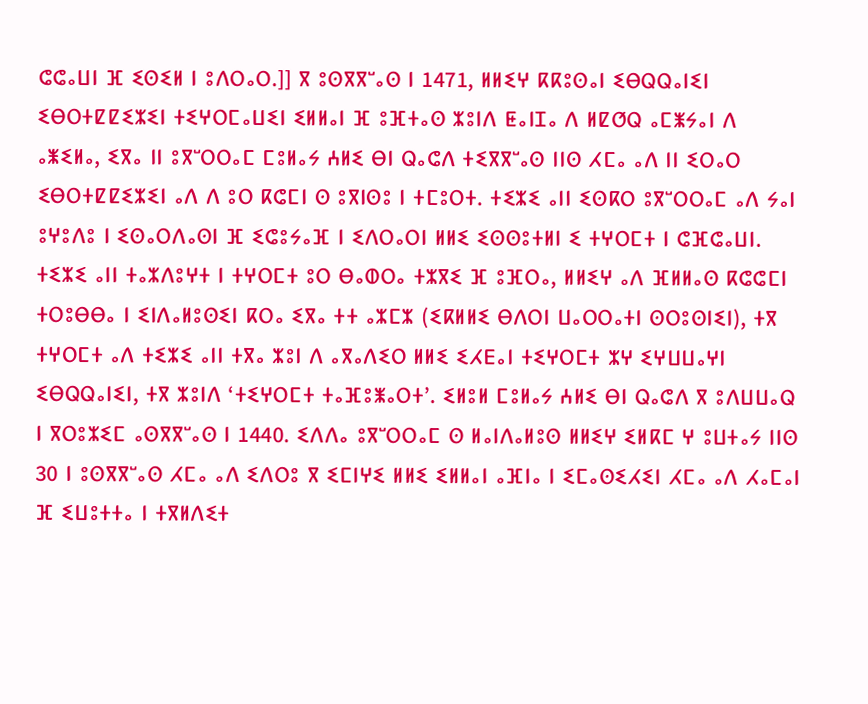ⵛⵛⴰⵡⵏ ⴼ ⵉⵙⵉⵍ ⵏ ⵓⴷⵔⴰⵔ.]] ⴳ ⵓⵙⴳⴳⵯⴰⵙ ⵏ 1471, ⵍⵍⵉⵖ ⴽⴽⵓⵙⴰⵏ ⵉⴱⵕⵕⴰⵏⵉⵏ ⵉⴱⵔⵜⵇⵇⵉⵣⵉⵏ ⵜⵉⵖⵔⵎⴰⵡⵉⵏ ⵉⵍⵍⴰⵏ ⴼ ⵓⴼⵜⴰⵙ ⵣⵓⵏⴷ ⵟⴰⵏⵊⴰ ⴷ ⵍⵇⵚⵕ ⴰⵎⵥⵢⴰⵏ ⴷ ⴰⵥⵉⵍⴰ, ⵉⴳⴰ ⵏⵏ ⵓⴳⵯⵔⵔⴰⵎ ⵎⵓⵍⴰⵢ ⵄⵍⵉ ⴱⵏ ⵕⴰⵛⴷ ⵜⵉⴳⴳⵯⴰⵙ ⵏⵏⵙ ⵃⵎⴰ ⴰⴷ ⵏⵏ ⵉⵔⴰⵔ ⵉⴱⵔⵜⵇⵇⵉⵣⵉⵏ ⴰⴷ ⴷ ⵓⵔ ⴽⵛⵎⵏ ⵙ ⵓⴳⵏⵙⵓ ⵏ ⵜⵎⵓⵔⵜ. ⵜⵉⵣⵉ ⴰⵏⵏ ⵉⵙⴽⵔ ⵓⴳⵯⵔⵔⴰⵎ ⴰⴷ ⵢⴰⵏ ⵓⵖⵓⴷⵓ ⵏ ⵉⵙⴰⵔⴷⴰⵙⵏ ⴼ ⵉⵛⵓⵢⴰⴼ ⵏ ⵉⴷⵔⴰⵔⵏ ⵍⵍⵉ ⵉⵙⵙⵓⵜⵍⵏ ⵉ ⵜⵖⵔⵎⵜ ⵏ ⵛⴼⵛⴰⵡⵏ. ⵜⵉⵣⵉ ⴰⵏⵏ ⵜⴰⵣⴷⵓⵖⵜ ⵏ ⵜⵖⵔⵎⵜ ⵓⵔ ⴱⴰⵀⵔⴰ ⵜⵣⴳⵉ ⴼ ⵓⴼⵔⴰ, ⵍⵍⵉⵖ ⴰⴷ ⴼⵍⵍⴰⵙ ⴽⵛⵛⵎⵏ ⵜⵔⵓⴱⴱⴰ ⵏ ⵉⵏⴷⴰⵍⵓⵙⵉⵏ ⴽⵔⴰ ⵉⴳⴰ ⵜⵜ ⴰⵣⵎⵣ (ⵉⴽⵍⵍⵉ ⴱⴷⵔⵏ ⵡⴰⵔⵔⴰⵜⵏ ⵙⵔⵓⵙⵏⵉⵏ), ⵜⴳ ⵜⵖⵔⵎⵜ ⴰⴷ ⵜⵉⵣⵉ ⴰⵏⵏ ⵜⴳⴰ ⵣⵓⵏ ⴷ ⴰⴳⴰⴷⵉⵔ ⵍⵍⵉ ⵉⵃⴹⴰⵏ ⵜⵉⵖⵔⵎⵜ ⵣⵖ ⵉⵖⵡⵡⴰⵖⵏ ⵉⴱⵕⵕⴰⵏⵉⵏ, ⵜⴳ ⵣⵓⵏⴷ ‘ⵜⵉⵖⵔⵎⵜ ⵜⴰⴼⵓⵥⴰⵔⵜ’. ⵉⵍⵓⵍ ⵎⵓⵍⴰⵢ ⵄⵍⵉ ⴱⵏ ⵕⴰⵛⴷ ⴳ ⵓⴷⵡⵡⴰⵕ ⵏ ⴳⵔⵓⵣⵉⵎ ⴰⵙⴳⴳⵯⴰⵙ ⵏ 1440. ⵉⴷⴷⴰ ⵓⴳⵯⵔⵔⴰⵎ ⵙ ⵍⴰⵏⴷⴰⵍⵓⵙ ⵍⵍⵉⵖ ⵉⵍⴽⵎ ⵖ ⵓⵡⵜⴰⵢ ⵏⵏⵙ 30 ⵏ ⵓⵙⴳⴳⵯⴰⵙ ⵃⵎⴰ ⴰⴷ ⵉⴷⵔⵓ ⴳ ⵉⵎⵏⵖⵉ ⵍⵍⵉ ⵉⵍⵍⴰⵏ ⴰⴼⵏⴰ ⵏ ⵉⵎⴰⵙⵉⵃⵉⵏ ⵃⵎⴰ ⴰⴷ ⵃⴰⵎⴰⵏ ⴼ ⵉⵡⵓⵜⵜⴰ ⵏ ⵜⴳⵍⴷⵉⵜ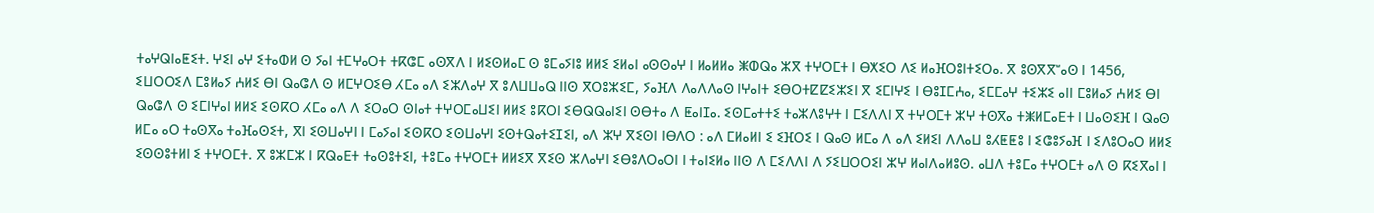ⵜⴰⵖⵕⵏⴰⵟⵉⵜ. ⵖⵉⵏ ⴰⵖ ⵉⵜⴰⵀⵍ ⵙ ⵢⴰⵏ ⵜⵎⵖⴰⵔⵜ ⵜⴽⵛⵎ ⴰⵙⴳⴷ ⵏ ⵍⵉⵙⵍⴰⵎ ⵙ ⵓⵎⴰⵢⵏⵓ ⵍⵍⵉ ⵉⵍⴰⵏ ⴰⵙⵙⴰⵖ ⵏ ⵍⴰⵍⵍⴰ ⵥⵀⵕⴰ ⵣⴳ ⵜⵖⵔⵎⵜ ⵏ ⴱⵅⵉⵔ ⴷⵉ ⵍⴰⴼⵔⵓⵏⵜⵉⵔⴰ. ⴳ ⵓⵙⴳⴳⵯⴰⵙ ⵏ 1456, ⵉⵡⵔⵔⵉⴷ ⵎⵓⵍⴰⵢ ⵄⵍⵉ ⴱⵏ ⵕⴰⵛⴷ ⵙ ⵍⵎⵖⵔⵉⴱ ⵃⵎⴰ ⴰⴷ ⵉⵣⴷⴰⵖ ⴳ ⵓⴷⵡⵡⴰⵕ ⵏⵏⵙ ⴳⵔⵓⵣⵉⵎ, ⵢⴰⴼⴷ ⴷⴰⴷⴷⴰⵙ ⵏⵖⴰⵏⵜ ⵉⴱⵔⵜⵇⵇⵉⵣⵉⵏ ⴳ ⵉⵎⵏⵖⵉ ⵏ ⴱⵓⵊⵎⵄⴰ, ⵉⵎⵎⴰⵖ ⵜⵉⵣⵉ ⴰⵏⵏ ⵎⵓⵍⴰⵢ ⵄⵍⵉ ⴱⵏ ⵕⴰⵛⴷ ⵙ ⵉⵎⵏⵖⴰⵏ ⵍⵍⵉ ⵉⵙⴽⵔ ⵃⵎⴰ ⴰⴷ ⴷ ⵉⵔⴰⵔ ⵙⵏⴰⵜ ⵜⵖⵔⵎⴰⵡⵉⵏ ⵍⵍⵉ ⵓⴽⵔⵏ ⵉⴱⵕⵕⴰⵏⵉⵏ ⵙⴱⵜⴰ ⴷ ⵟⴰⵏⵊⴰ. ⵉⵙⵎⴰⵜⵜⵉ ⵜⴰⵣⴷⵓⵖⵜ ⵏ ⵎⵉⴷⴷⵏ ⴳ ⵜⵖⵔⵎⵜ ⵣⵖ ⵜⵙⴳⴰ ⵜⵥⵍⵎⴰⴹⵜ ⵏ ⵡⴰⵙⵉⴼ ⵏ ⵕⴰⵙ ⵍⵎⴰ ⴰⵔ ⵜⴰⵙⴳⴰ ⵜⴰⴼⴰⵙⵉⵜ, ⴳⵏ ⵉⵙⵡⴰⵖⵏ ⵏ ⵎⴰⵢⴰⵏ ⵉⵙⴽⵔ ⵉⵙⵡⴰⵖⵏ ⵉⵙⵜⵕⴰⵜⵉⵊⵉⵏ, ⴰⴷ ⵣⵖ ⴳⵉⵙⵏ ⵏⴱⴷⵔ : ⴰⴷ ⵎⵍⴰⵍⵏ ⵉ ⵉⴼⵔⵉ ⵏ ⵕⴰⵙ ⵍⵎⴰ ⴷ ⴰⴷ ⵉⵍⵉⵏ ⴷⴷⴰⵡ ⵓⵃⵟⵟⵓ ⵏ ⵉⵛⵓⵢⴰⴼ ⵏ ⵉⴷⵓⵔⴰⵔ ⵍⵍⵉ ⵉⵙⵙⵓⵜⵍⵏ ⵉ ⵜⵖⵔⵎⵜ. ⴳ ⵓⵣⵎⵣ ⵏ ⴽⵕⴰⴹⵜ ⵜⴰⵙⵓⵜⵉⵏ, ⵜⵓⵎⴰ ⵜⵖⵔⵎⵜ ⵍⵍⵉⴳ ⴳⵉⵙ ⵣⴷⴰⵖⵏ ⵉⴱⵓⴷⵔⴰⵔⵏ ⵏ ⵜⴰⵏⵉⵍⴰ ⵏⵏⵙ ⴷ ⵎⵉⴷⴷⵏ ⴷ ⵢⵉⵡⵔⵔⵉⵏ ⵣⵖ ⵍⴰⵏⴷⴰⵍⵓⵙ. ⴰⵡⴷ ⵜⵓⵎⴰ ⵜⵖⵔⵎⵜ ⴰⴷ ⵙ ⴽⵉⴳⴰⵏ ⵏ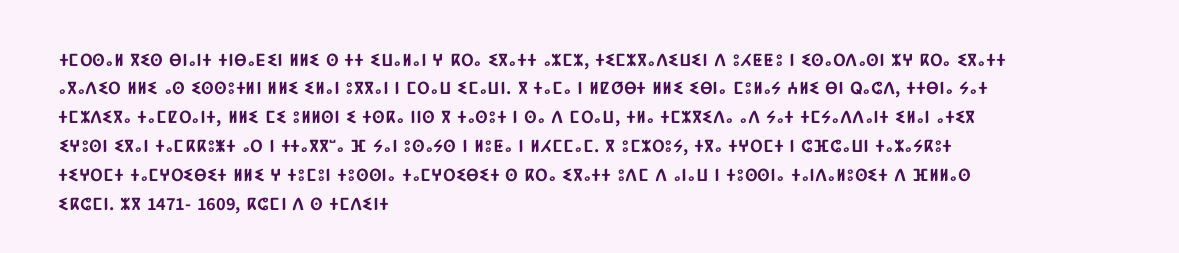ⵜⵎⵔⵙⴰⵍ ⴳⵉⵙ ⴱⵏⴰⵏⵜ ⵜⵏⴱⴰⴹⵉⵏ ⵍⵍⵉ ⵙ ⵜⵜ ⵉⵡⴰⵍⴰⵏ ⵖ ⴽⵔⴰ ⵉⴳⴰⵜⵜ ⴰⵣⵎⵣ, ⵜⵉⵎⵣⴳⴰⴷⵉⵡⵉⵏ ⴷ ⵓⵃⵟⵟⵓ ⵏ ⵉⵙⴰⵔⴷⴰⵙⵏ ⵣⵖ ⴽⵔⴰ ⵉⴳⴰⵜⵜ ⴰⴳⴰⴷⵉⵔ ⵍⵍⵉ ⴰⵙ ⵉⵙⵙⵓⵜⵍⵏ ⵍⵍⵉ ⵉⵍⴰⵏ ⵓⴳⴳⴰⵏ ⵏ ⵎⵔⴰⵡ ⵉⵎⴰⵡⵏ. ⴳ ⵜⴰⵎⴰ ⵏ ⵍⵇⵚⴱⵜ ⵍⵍⵉ ⵉⴱⵏⴰ ⵎⵓⵍⴰⵢ ⵄⵍⵉ ⴱⵏ ⵕⴰⵛⴷ, ⵜⵜⴱⵏⴰ ⵢⴰⵜ ⵜⵎⵣⴷⵉⴳⴰ ⵜⴰⵎⵇⵔⴰⵏⵜ, ⵍⵍⵉ ⵎⵉ ⵓⵍⵍⵙⵏ ⵉ ⵜⵙⴽⴰ ⵏⵏⵙ ⴳ ⵜⴰⵙⵓⵜ ⵏ ⵙⴰ ⴷ ⵎⵔⴰⵡ, ⵜⵍⴰ ⵜⵎⵣⴳⵉⴷⴰ ⴰⴷ ⵢⴰⵜ ⵜⵎⵢⴰⴷⴷⴰⵏⵜ ⵉⵍⴰⵏ ⴰⵜⵉⴳ ⵉⵖⵓⵙⵏ ⵉⴳⴰⵏ ⵜⴰⵎⴽⴽⵓⵥⵜ ⴰⵔ ⵏ ⵜⵜⴰⴳⴳⵯⴰ ⴼ ⵢⴰⵏ ⵓⵙⴰⵢⵙ ⵏ ⵍⵓⵟⴰ ⵏ ⵍⵃⵎⵎⴰⵎ. ⴳ ⵓⵎⵣⵔⵓⵢ, ⵜⴳⴰ ⵜⵖⵔⵎⵜ ⵏ ⵛⴼⵛⴰⵡⵏ ⵜⴰⵣⴰⵢⴽⵓⵜ ⵜⵉⵖⵔⵎⵜ ⵜⴰⵎⵖⵔⵉⴱⵉⵜ ⵍⵍⵉ ⵖ ⵜⵓⵎⵓⵏ ⵜⵓⵙⵙⵏⴰ ⵜⴰⵎⵖⵔⵉⴱⵉⵜ ⵙ ⴽⵔⴰ ⵉⴳⴰⵜⵜ ⵓⴷⵎ ⴷ ⴰⵏⴰⵡ ⵏ ⵜⵓⵙⵙⵏⴰ ⵜⴰⵏⴷⴰⵍⵓⵙⵉⵜ ⴷ ⴼⵍⵍⴰⵙ ⵉⴽⵛⵎⵏ. ⵣⴳ 1471- 1609, ⴽⵛⵎⵏ ⴷ ⵙ ⵜⵎⴷⵉⵏⵜ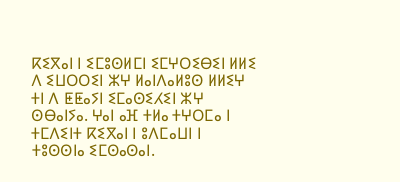ⴽⵉⴳⴰⵏ ⵏ ⵉⵎⵓⵙⵍⵎⵏ ⵉⵎⵖⵔⵉⴱⵉⵏ ⵍⵍⵉ ⴷ ⵉⵡⵔⵔⵉⵏ ⵣⵖ ⵍⴰⵏⴷⴰⵍⵓⵙ ⵍⵍⵉⵖ ⵜⵏ ⴷ ⵟⵟⴰⵢⵏ ⵉⵎⴰⵙⵉⵃⵉⵏ ⵣⵖ ⵙⴱⴰⵏⵢⴰ. ⵖⴰⵏ ⴰⴼ ⵜⵍⴰ ⵜⵖⵔⵎⴰ ⵏ ⵜⵎⴷⵉⵏⵜ ⴽⵉⴳⴰⵏ ⵏ ⵓⴷⵎⴰⵡⵏ ⵏ ⵜⵓⵙⵙⵏⴰ ⵉⵎⵙⴰⵙⴰⵏ.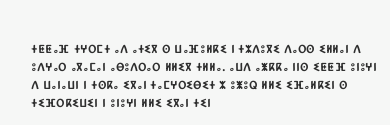ⵜⵟⵟⴰⴼ ⵜⵖⵔⵎⵜ ⴰⴷ ⴰⵜⵉⴳ ⵙ ⵡⴰⴼⵓⵍⴽⵉ ⵏ ⵜⵣⴷⵓⴳⵉ ⴷⴰⵔⵙ ⵉⵍⵍⴰⵏ ⴷ ⵓⴷⵖⴰⵔ ⴰⴳⴰⵎⴰⵏ ⴰⴱⵓⴷⵔⴰⵔ ⵍⵍⵉⴳ ⵜⵍⵍⴰ. ⴰⵡⴷ ⴰⵥⴽⴽⴰ ⵏⵏⵙ ⵉⵟⵟⴼ ⵓⵏⵓⵖⵏ ⴷ ⵡⴰⵏⴰⵡⵏ ⵏ ⵜⵙⴽⴰ ⵉⴳⴰⵏ ⵜⴰⵎⵖⵔⵉⴱⵉⵜ ⵣ ⵓⵥⵓⵕ ⵍⵍⵉ ⵉⴼⴰⵍⴽⵉⵏ ⵙ ⵜⵉⴼⵔⴽⵉⵡⵉⵏ ⵏ ⵓⵏⵓⵖⵏ ⵍⵍⵉ ⵉⴳⴰⵏ ⵜⵉⵏ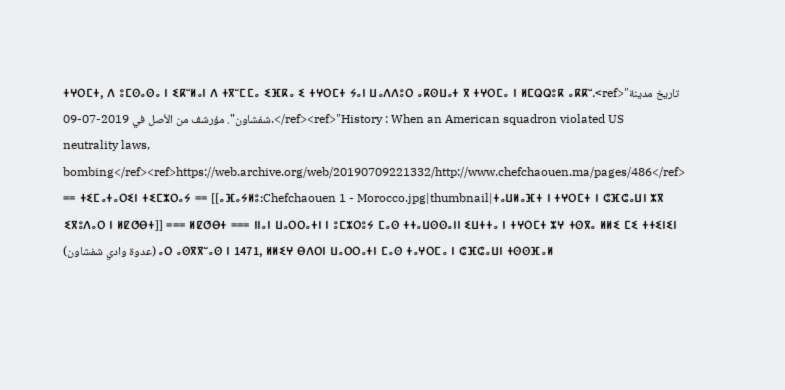ⵜⵖⵔⵎⵜ, ⴷ ⵓⵎⵙⴰⵙⴰ ⵏ ⵉⴽⵯⵍⴰⵏ ⴷ ⵜⴳⵯⵎⵎⴰ ⵉⴼⴽⴰ ⵉ ⵜⵖⵔⵎⵜ ⵢⴰⵏ ⵡⴰⴷⴷⵓⵔ ⴰⴽⵙⵡⴰⵜ ⴳ ⵜⵖⵔⵎⴰ ⵏ ⵍⵎⵕⵕⵓⴽ ⴰⴽⴽⵯ.<ref>"تاريخ مدينة شفشاون". مؤرشف من الأصل في 2019-07-09.</ref><ref>"History : When an American squadron violated US neutrality laws, bombing</ref><ref>https://web.archive.org/web/20190709221332/http://www.chefchaouen.ma/pages/486</ref> == ⵜⵉⵎⴰⵜⴰⵔⵉⵏ ⵜⵉⵎⵣⵔⴰⵢ == [[ⴰⴼⴰⵢⵍⵓ:Chefchaouen 1 - Morocco.jpg|thumbnail|ⵜⴰⵡⵍⴰⴼⵜ ⵏ ⵜⵖⵔⵎⵜ ⵏ ⵛⴼⵛⴰⵡⵏ ⵣⴳ ⵉⴳⵓⴷⴰⵔ ⵏ ⵍⵇⵚⴱⵜ]] === ⵍⵇⵚⴱⵜ === ⵏⵏⴰⵏ ⵡⴰⵔⵔⴰⵜⵏ ⵏ ⵓⵎⵣⵔⵓⵢ ⵎⴰⵙ ⵜⵜⴰⵡⵙⵙⴰⵏⵏ ⵉⵡⵜⵜⴰ ⵏ ⵜⵖⵔⵎⵜ ⵣⵖ ⵜⵙⴳⴰ ⵍⵍⵉ ⵎⵉ ⵜⵜⵉⵏⵉⵏ (عدوة وادي شفشاون) ⴰⵔ ⴰⵙⴳⴳⵯⴰⵙ ⵏ 1471, ⵍⵍⵉⵖ ⴱⴷⵔⵏ ⵡⴰⵔⵔⴰⵜⵏ ⵎⴰⵙ ⵜⴰⵖⵔⵎⴰ ⵏ ⵛⴼⵛⴰⵡⵏ ⵜⵙⵙⴼⴰⵍ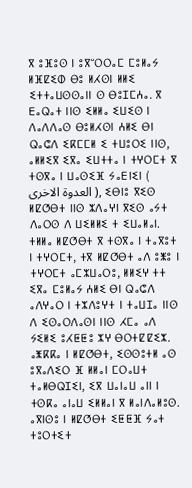ⴳ ⵓⴼⵓⵙ ⵏ ⵓⴳⵯⵔⵔⴰⵎ ⵎⵓⵍⴰⵢ ⵍⴼⵇⵉⵀ ⴱⵓ ⵍⵃⵙⵏ ⵍⵍⵉ ⵉⵜⵜⴰⵡⵙⵙⴰⵏⵏ ⵙ ⴱⵓⵊⵎⵄⴰ. ⴳ ⴹⴰⵕⴰⵜ ⵏⵏⵙ ⵉⵍⵍⴰ ⵉⵡⵉⵙ ⵏ ⴷⴰⴷⴷⴰⵙ ⴱⵓⵍⵃⵙⵏ ⵄⵍⵉ ⴱⵏ ⵕⴰⵛⴷ ⵉⴽⵎⵎⵍ ⵉ ⵜⵡⵓⵔⵉ ⵏⵏⵙ, ⴰⵍⵍⵉⴳ ⵉⴳⴰ ⵉⵡⵜⵜⴰ ⵏ ⵜⵖⵔⵎⵜ ⴳ ⵜⵙⴳⴰ ⵏ ⵡⴰⵙⵉⴼ ⵢⴰⴹⵏⵉⵏ ( العدوة الاخرى ), ⵉⴱⵏⵓ ⴳⵉⵙ ⵍⵇⵚⴱⵜ ⵏⵏⵙ ⵣⴷⴰⵖⵏ ⴳⵉⵙ ⴰⵢⵜ ⴷⴰⵔⵙ ⴷ ⵡⵉⵍⵍⵉ ⵜ ⵉⵡⴰⵍⴰⵏ. ⵜⵍⵍⴰ ⵍⵇⵚⴱⵜ ⴳ ⵜⵙⴳⴰ ⵏ ⵜⴰⴳⵓⵜ ⵏ ⵜⵖⵔⵎⵜ, ⵜⴳ ⵍⵇⵚⴱⵜ ⴰⴷ ⵓⵥⵓ ⵏ ⵜⵖⵔⵎⵜ ⴰⵎⵣⵡⴰⵔⵓ, ⵍⵍⵉⵖ ⵜⵜ ⵉⴳⴰ ⵎⵓⵍⴰⵢ ⵄⵍⵉ ⴱⵏ ⵕⴰⵛⴷ ⴰⴷⵖⴰⵔ ⵏ ⵜⵣⴷⵓⵖⵜ ⵏ ⵜⴰⵡⵊⴰ ⵏⵏⵙ ⴷ ⵉⵙⴰⵔⴷⴰⵙⵏ ⵏⵏⵙ ⵃⵎⴰ ⴰⴷ ⵢⵉⵍⵉ ⵓⵃⵟⵟⵓ ⵣⵖ ⴱⵔⵜⵇⵇⵉⵣ. ⴰⵥⴽⴽⴰ ⵏ ⵍⵇⵚⴱⵜ, ⵉⵙⵙⵓⵜⵍ ⴰⵙ ⵓⴳⴰⴷⵉⵔ ⴼ ⵍⵍⴰⵏ ⵎⵔⴰⵡⵜ ⵜⴰⵍⴱⵕⵊⵉⵏ, ⵉⴳ ⵡⴰⵏⴰⵡ ⴰⵏⵏ ⵏ ⵜⵙⴽⴰ ⴰⵏⴰⵡ ⵉⵍⵍⴰⵏ ⴳ ⵍⴰⵏⴷⴰⵍⵓⵙ. ⴰⴳⵏⵙⵓ ⵏ ⵍⵇⵚⴱⵜ ⵉⵟⵟⴼ ⵢⴰⵜ ⵜⵓⵔⵜⵉⵜ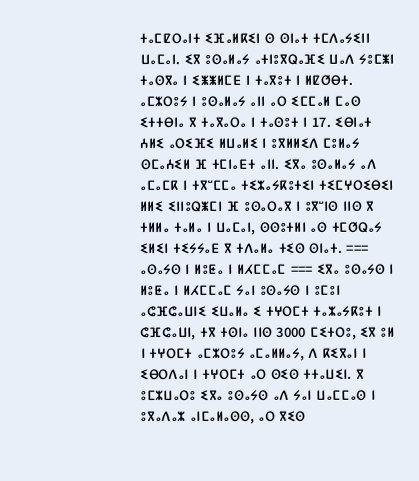ⵜⴰⵎⵇⵔⴰⵏⵜ ⵉⴼⴰⵍⴽⵉⵏ ⵙ ⵙⵏⴰⵜ ⵜⵎⴷⴰⵢⵉⵏⵏ ⵡⴰⵎⴰⵏ. ⵉⴳ ⵓⵙⴰⵍⴰⵢ ⴰⵜⵏⵓⴳⵕⴰⴼⵉ ⵡⴰⴷ ⵢⵓⵎⵥⵏ ⵜⴰⵙⴳⴰ ⵏ ⵉⵥⵥⵍⵎⴹ ⵏ ⵜⴰⴳⵓⵜ ⵏ ⵍⵇⵚⴱⵜ. ⴰⵎⵣⵔⵓⵢ ⵏ ⵓⵙⴰⵍⴰⵢ ⴰⵏⵏ ⴰⵔ ⵉⵎⵎⴰⵍ ⵎⴰⵙ ⵉⵜⵜⴱⵏⴰ ⴳ ⵜⴰⴳⴰⵔⴰ ⵏ ⵜⴰⵙⵓⵜ ⵏ 17. ⵉⴱⵏⴰⵜ ⵄⵍⵉ ⴰⵔⵉⴼⵉ ⵍⵡⴰⵍⵉ ⵏ ⵓⴳⵍⵍⵉⴷ ⵎⵓⵍⴰⵢ ⵙⵎⴰⵄⵉⵍ ⴼ ⵜⵎⵏⴰⴹⵜ ⴰⵏⵏ. ⵉⴳⴰ ⵓⵙⴰⵍⴰⵢ ⴰⴷ ⴰⵎⴰⵎⴽ ⵏ ⵜⴳⵯⵎⵎⴰ ⵜⵉⵣⴰⵢⴽⵓⵜⵉⵏ ⵜⵉⵎⵖⵔⵉⴱⵉⵏ ⵍⵍⵉ ⵉⵏⵏⵓⵕⵥⵎⵏ ⴼ ⵓⵙⴰⵔⴰⴳ ⵏ ⵓⴳⵯⵏⵙ ⵏⵏⵙ ⴳ ⵜⵍⵍⴰ ⵜⴰⵍⴰ ⵏ ⵡⴰⵎⴰⵏ, ⵙⵙⵓⵜⵍⵏ ⴰⵙ ⵜⵎⵚⵕⴰⵢ ⵉⵍⵉⵏ ⵜⵉⵢⵢⴰⴹ ⴳ ⵜⴷⴰⵍⴰ ⵜⵉⵙ ⵙⵏⴰⵜ. === ⴰⵙⴰⵢⵙ ⵏ ⵍⵓⵟⴰ ⵏ ⵍⵃⵎⵎⴰⵎ === ⵉⴳⴰ ⵓⵙⴰⵢⵙ ⵏ ⵍⵓⵟⴰ ⵏ ⵍⵃⵎⵎⴰⵎ ⵢⴰⵏ ⵓⵙⴰⵢⵙ ⵏ ⵓⵎⵓⵏ ⴰⵛⴼⵛⴰⵡⵏⵉ ⵉⵡⴰⵍⴰ ⵉ ⵜⵖⵔⵎⵜ ⵜⴰⵣⴰⵢⴽⵓⵜ ⵏ ⵛⴼⵛⴰⵡⵏ, ⵜⴳ ⵜⵙⵏⴰ ⵏⵏⵙ 3000 ⵎⵉⵜⵔⵓ, ⵉⴳ ⵓⵍ ⵏ ⵜⵖⵔⵎⵜ ⴰⵎⵣⵔⵓⵢ ⴰⵎⴰⵍⵍⴰⵢ, ⴷ ⴽⵉⴳⴰⵏ ⵏ ⵉⴱⵔⴷⴰⵏ ⵏ ⵜⵖⵔⵎⵜ ⴰⵔ ⵙⵉⵙ ⵜⵜⴰⵡⵉⵏ. ⴳ ⵓⵎⵣⵡⴰⵔⵓ ⵉⴳⴰ ⵓⵙⴰⵢⵙ ⴰⴷ ⵢⴰⵏ ⵡⴰⵎⵎⴰⵙ ⵏ ⵓⴳⴰⴷⴰⵣ ⴰⵏⵎⴰⵍⴰⵙⵙ, ⴰⵔ ⴳⵉⵙ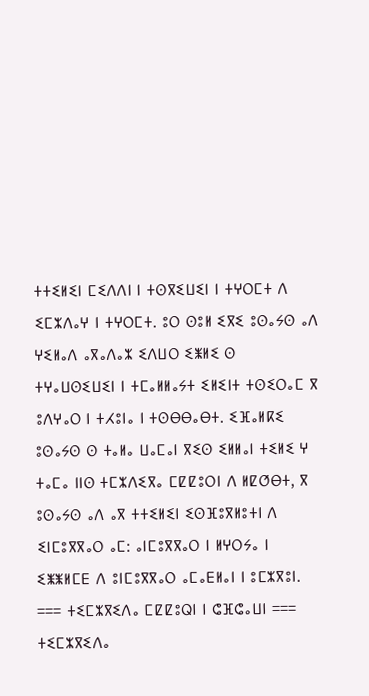ⵜⵜⵉⵍⵉⵏ ⵎⵉⴷⴷⵏ ⵏ ⵜⵙⴳⵉⵡⵉⵏ ⵏ ⵜⵖⵔⵎⵜ ⴷ ⵉⵎⵣⴷⴰⵖ ⵏ ⵜⵖⵔⵎⵜ. ⵓⵔ ⵙⵓⵍ ⵉⴳⵉ ⵓⵙⴰⵢⵙ ⴰⴷ ⵖⵉⵍⴰⴷ ⴰⴳⴰⴷⴰⵣ ⵉⴷⵡⵔ ⵉⵥⵍⵉ ⵙ ⵜⵖⴰⵡⵙⵉⵡⵉⵏ ⵏ ⵜⵎⴰⵍⵍⴰⵢⵜ ⵉⵍⵉⵏⵜ ⵜⵙⵉⵔⴰⵎ ⴳ ⵓⴷⵖⴰⵔ ⵏ ⵜⵃⵓⵏⴰ ⵏ ⵜⵙⴱⴱⴰⴱⵜ. ⵉⴼⴰⵍⴽⵉ ⵓⵙⴰⵢⵙ ⵙ ⵜⴰⵍⴰ ⵡⴰⵎⴰⵏ ⴳⵉⵙ ⵉⵍⵍⴰⵏ ⵜⵉⵍⵉ ⵖ ⵜⴰⵎⴰ ⵏⵏⵙ ⵜⵎⵣⴷⵉⴳⴰ ⵎⵇⵇⵓⵔⵏ ⴷ ⵍⵇⵚⴱⵜ, ⴳ ⵓⵙⴰⵢⵙ ⴰⴷ ⴰⴳ ⵜⵜⵉⵍⵉⵏ ⵉⵙⴼⵓⴳⵍⵓⵜⵏ ⴷ ⵉⵏⵎⵓⴳⴳⴰⵔ ⴰⵎ: ⴰⵏⵎⵓⴳⴳⴰⵔ ⵏ ⵍⵖⵔⵢⴰ ⵏ ⵉⵥⵥⵍⵎⴹ ⴷ ⵓⵏⵎⵓⴳⴳⴰⵔ ⴰⵎⴰⴹⵍⴰⵏ ⵏ ⵓⵎⵣⴳⵓⵏ. === ⵜⵉⵎⵣⴳⵉⴷⴰ ⵎⵇⵇⵓⵕⵏ ⵏ ⵛⴼⵛⴰⵡⵏ === ⵜⵉⵎⵣⴳⵉⴷⴰ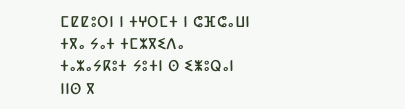ⵎⵇⵇⵓⵔⵏ ⵏ ⵜⵖⵔⵎⵜ ⵏ ⵛⴼⵛⴰⵡⵏ ⵜⴳⴰ ⵢⴰⵜ ⵜⵎⵣⴳⵉⴷⴰ ⵜⴰⵣⴰⵢⴽⵓⵜ ⵢⵓⵜⵏ ⵙ ⵉⵥⵓⵕⴰⵏ ⵏⵏⵙ ⴳ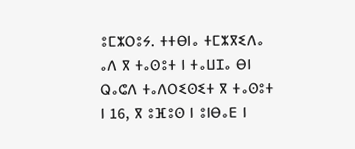ⵓⵎⵣⵔⵓⵢ. ⵜⵜⴱⵏⴰ ⵜⵎⵣⴳⵉⴷⴰ ⴰⴷ ⴳ ⵜⴰⵙⵓⵜ ⵏ ⵜⴰⵡⵊⴰ ⴱⵏ ⵕⴰⵛⴷ ⵜⴰⴷⵔⵉⵙⵉⵜ ⴳ ⵜⴰⵙⵓⵜ ⵏ 16, ⴳ ⵓⴼⵓⵙ ⵏ ⵓⵏⴱⴰⴹ ⵏ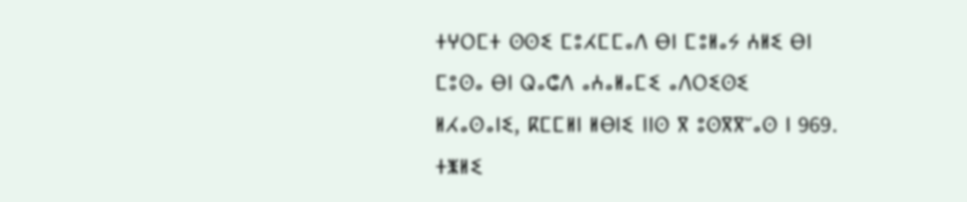ⵜⵖⵔⵎⵜ ⵙⵙⵉ ⵎⵓⵃⵎⵎⴰⴷ ⴱⵏ ⵎⵓⵍⴰⵢ ⵄⵍⵉ ⴱⵏ ⵎⵓⵙⴰ ⴱⵏ ⵕⴰⵛⴷ ⴰⵄⴰⵍⴰⵎⵉ ⴰⴷⵔⵉⵙⵉ ⵍⵃⴰⵙⴰⵏⵉ, ⴽⵎⵎⵍⵏ ⵍⴱⵏⵉ ⵏⵏⵙ ⴳ ⵓⵙⴳⴳⵯⴰⵙ ⵏ 969. ⵜⵥⵍⵉ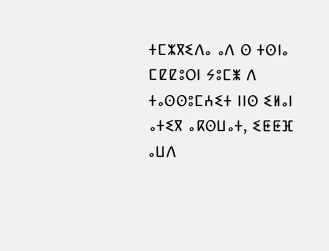ⵜⵎⵣⴳⵉⴷⴰ ⴰⴷ ⵙ ⵜⵙⵏⴰ ⵎⵇⵇⵓⵔⵏ ⵢⵓⵎⵥ ⴷ ⵜⴰⵙⵙⵓⵎⵄⵉⵜ ⵏⵏⵙ ⵉⵍⴰⵏ ⴰⵜⵉⴳ ⴰⴽⵙⵡⴰⵜ, ⵉⵟⵟⴼ ⴰⵡⴷ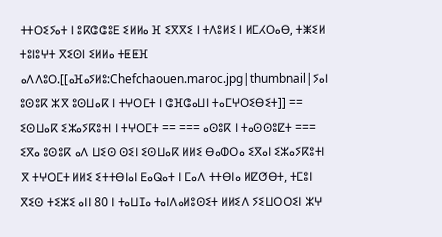ⵜⵜⵔⵉⵢⴰⵜ ⵏ ⵓⴽⵛⵛⵓⴹ ⵉⵍⵍⴰ ⴼ ⵉⴳⴳⵉ ⵏ ⵜⴷⵓⵍⵉ ⵏ ⵍⵎⵃⵔⴰⴱ, ⵜⵥⵉⵍ ⵜⵓⵏⵓⵖⵜ ⴳⵉⵙⵏ ⵉⵍⵍⴰ ⵜⵟⵟⴼ ⴰⴷⴷⵓⵔ.[[ⴰⴼⴰⵢⵍⵓ:Chefchaouen.maroc.jpg|thumbnail|ⵢⴰⵏ ⵓⵙⵓⴽ ⵣⴳ ⵓⵙⵡⴰⴽ ⵏ ⵜⵖⵔⵎⵜ ⵏ ⵛⴼⵛⴰⵡⵏ ⵜⴰⵎⵖⵔⵉⴱⵉⵜ]] == ⵉⵙⵡⴰⴽ ⵉⵣⴰⵢⴽⵓⵜⵏ ⵏ ⵜⵖⵔⵎⵜ == === ⴰⵙⵓⴽ ⵏ ⵜⴰⵙⵙⵓⵇⵜ === ⵉⴳⴰ ⵓⵙⵓⴽ ⴰⴷ ⵡⵉⵙ ⵙⵉⵏ ⵉⵙⵡⴰⴽ ⵍⵍⵉ ⴱⴰⵀⵔⴰ ⵉⴳⴰⵏ ⵉⵣⴰⵢⴽⵓⵜⵏ ⴳ ⵜⵖⵔⵎⵜ ⵍⵍⵉ ⵉⵜⵜⴱⵏⴰⵏ ⴹⴰⵕⴰⵜ ⵏ ⵎⴰⴷ ⵜⵜⴱⵏⴰ ⵍⵇⵚⴱⵜ, ⵜⵎⵓⵏ ⴳⵉⵙ ⵜⵉⵣⵉ ⴰⵏⵏ 80 ⵏ ⵜⴰⵡⵊⴰ ⵜⴰⵏⴷⴰⵍⵓⵙⵉⵜ ⵍⵍⵉⴷ ⵢⵉⵡⵔⵔⵉⵏ ⵣⵖ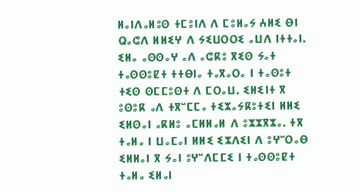ⵍⴰⵏⴷⴰⵍⵓⵙ ⵜⵎⵓⵏⴷ ⴷ ⵎⵓⵍⴰⵢ ⵄⵍⵉ ⴱⵏ ⵕⴰⵛⴷ ⵍⵍⵉⵖ ⴷ ⵢⵉⵡⵔⵔⵉ ⴰⵡⴷ ⵏⵜⵜⴰⵏ. ⵉⵍⴰ ⴰⵙⵙⴰⵖ ⴰⴷ ⴰⵛⴽⵓ ⴳⵉⵙ ⵢⴰⵜ ⵜⴰⵙⵙⵓⵇⵜ ⵜⵜⴱⵏⴰ ⵜⴰⴳⴰⵔⴰ ⵏ ⵜⴰⵙⵓⵜ ⵜⵉⵙ ⵙⵎⵎⵓⵙⵜ ⴷ ⵎⵔⴰⵡ. ⵉⵍⵉⵏⵜ ⴳ ⵓⵙⵓⴽ ⴰⴷ ⵜⴳⵯⵎⵎⴰ ⵜⵉⵣⴰⵢⴽⵓⵜⵉⵏ ⵍⵍⵉ ⵉⵍⵙⴰⵏ ⴰⴽⵍⵓ ⴰⵎⵍⵍⴰⵍ ⴷ ⵓⵣⵣⴳⵣⴰ. ⵜⴳ ⵜⴰⵍⴰ ⵏ ⵡⴰⵎⴰⵏ ⵍⵍⵉ ⵉⵣⴷⵉⵏ ⴷ ⵓⵖⵯⵔⴰⴱ ⵉⵍⵍⴰⵏ ⴳ ⵢⴰⵏ ⵓⵖⵯⴷⵎⵎⵉ ⵏ ⵜⴰⵙⵙⵓⵇⵜ ⵜⴰⵍⴰ ⵉⵍⴰⵏ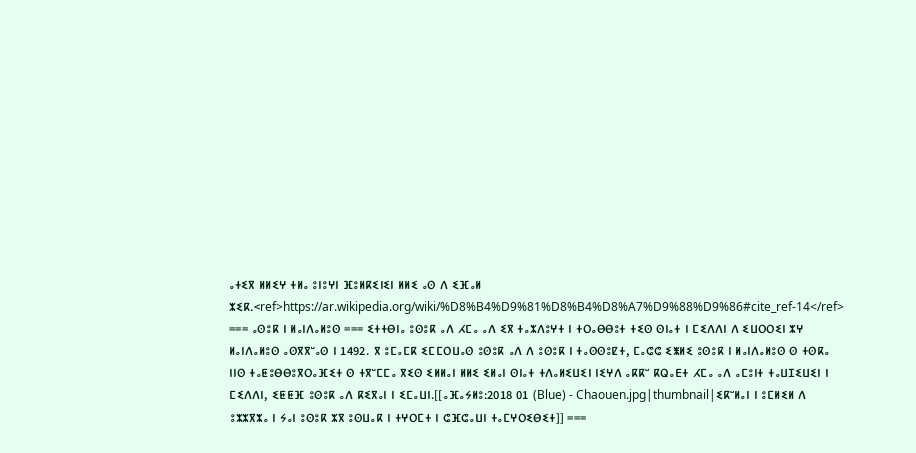ⴰⵜⵉⴳ ⵍⵍⵉⵖ ⵜⵍⴰ ⵓⵏⵓⵖⵏ ⴼⵓⵍⴽⵉⵏⵉⵏ ⵍⵍⵉ ⴰⵙ ⴷ ⵉⴼⴰⵍ ⵣⵉⴽ.<ref>https://ar.wikipedia.org/wiki/%D8%B4%D9%81%D8%B4%D8%A7%D9%88%D9%86#cite_ref-14</ref> === ⴰⵙⵓⴽ ⵏ ⵍⴰⵏⴷⴰⵍⵓⵙ === ⵉⵜⵜⴱⵏⴰ ⵓⵙⵓⴽ ⴰⴷ ⵃⵎⴰ ⴰⴷ ⵉⴳ ⵜⴰⵣⴷⵓⵖⵜ ⵏ ⵜⵔⴰⴱⴱⵓⵜ ⵜⵉⵙ ⵙⵏⴰⵜ ⵏ ⵎⵉⴷⴷⵏ ⴷ ⵉⵡⵔⵔⵉⵏ ⵣⵖ ⵍⴰⵏⴷⴰⵍⵓⵙ ⴰⵙⴳⴳⵯⴰⵙ ⵏ 1492. ⴳ ⵓⵎⴰⵎⴽ ⵉⵎⵎⵔⵡⴰⵙ ⵓⵙⵓⴽ ⴰⴷ ⴷ ⵓⵙⵓⴽ ⵏ ⵜⴰⵙⵙⵓⵇⵜ, ⵎⴰⵛⵛ ⵉⵥⵍⵉ ⵓⵙⵓⴽ ⵏ ⵍⴰⵏⴷⴰⵍⵓⵙ ⵙ ⵜⵙⴽⴰ ⵏⵏⵙ ⵜⴰⵟⵓⴱⴱⵓⴳⵔⴰⴼⵉⵜ ⵙ ⵜⴳⵯⵎⵎⴰ ⴳⵉⵙ ⵉⵍⵍⴰⵏ ⵍⵍⵉ ⵉⵍⴰⵏ ⵙⵏⴰⵜ ⵜⴷⴰⵍⵉⵡⵉⵏ ⵏⵉⵖⴷ ⴰⴽⴽⵯ ⴽⵕⴰⴹⵜ ⵃⵎⴰ ⴰⴷ ⴰⵎⵓⵏⵜ ⵜⴰⵡⵊⵉⵡⵉⵏ ⵏ ⵎⵉⴷⴷⵏ, ⵉⵟⵟⴼ ⵓⵙⵓⴽ ⴰⴷ ⴽⵉⴳⴰⵏ ⵏ ⵉⵎⴰⵡⵏ.[[ⴰⴼⴰⵢⵍⵓ:2018 01 (Blue) - Chaouen.jpg|thumbnail|ⵉⴽⵯⵍⴰⵏ ⵏ ⵓⵎⵍⵉⵍ ⴷ ⵓⵣⵣⴳⵣⴰ ⵏ ⵢⴰⵏ ⵓⵙⵓⴽ ⵣⴳ ⵓⵙⵡⴰⴽ ⵏ ⵜⵖⵔⵎⵜ ⵏ ⵛⴼⵛⴰⵡⵏ ⵜⴰⵎⵖⵔⵉⴱⵉⵜ]] ===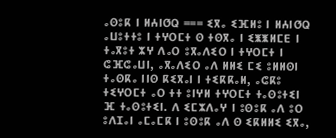ⴰⵙⵓⴽ ⵏ ⵍⵄⵏⵚⵕ === ⵉⴳⴰ ⵉⴼⵍⵓ ⵏ ⵍⵄⵏⵚⵕ ⴰⵡⵓⵜⵜⵓ ⵏ ⵜⵖⵔⵎⵜ ⵙ ⵜⵙⴳⴰ ⵏ ⵉⵥⵥⵍⵎⴹ ⵏ ⵜⴰⴳⵓⵜ ⵣⵖ ⴷⴰⵔ ⵓⴳⴰⴷⵉⵔ ⵏ ⵜⵖⵔⵎⵜ ⵏ ⵛⴼⵛⴰⵡⵏ, ⴰⴳⴰⴷⵉⵔ ⴰⴷ ⵍⵍⵉ ⵎⵉ ⵓⵍⵍⵙⵏ ⵜⴰⵙⴽⴰ ⵏⵏⵙ ⴽⵉⴳⴰⵏ ⵏ ⵜⵉⴽⴽⴰⵍ, ⴰⵛⴽⵓ ⵜⵉⵖⵔⵎⵜ ⴰⵔ ⵜⵜ ⵓⵏⵖⵍ ⵜⵖⵔⵎⵜ ⵜⴰⵙⵓⵜⵉⵏ ⴼ ⵜⴰⵙⵓⵜⵉⵏ. ⴷ ⵉⵎⵣⴷⴰⵖ ⵏ ⵓⵙⵓⴽ ⴰⴷ ⵓⵔ ⵓⴷⵊⴰⵏ ⴰⵎⴰⵎⴽ ⵏ ⵓⵙⵓⴽ ⴰⴷ ⵙ ⵉⴽⵍⵍⵉ ⵉⴳⴰ,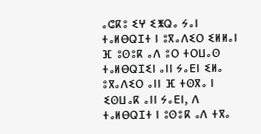ⴰⵛⴽⵓ ⵉⵖ ⵉⵥⵕⴰ ⵢⴰⵏ ⵜⴰⵍⴱⵕⵊⵜ ⵏ ⵓⴳⴰⴷⵉⵔ ⵉⵍⵍⴰⵏ ⴼ ⵓⵙⵓⴽ ⴰⴷ ⵓⵔ ⵜⵔⵡⴰⵙ ⵜⴰⵍⴱⵕⵊⵉⵏ ⴰⵏⵏ ⵢⴰⴹⵏ ⵉⵍⴰ ⵓⴳⴰⴷⵉⵔ ⴰⵏⵏ ⴼ ⵜⵙⴳⴰ ⵏ ⵉⵙⵡⴰⴽ ⴰⵏⵏ ⵢⴰⴹⵏ, ⴷ ⵜⴰⵍⴱⵕⵊⵜ ⵏ ⵓⵙⵓⴽ ⴰⴷ ⵜⴳⴰ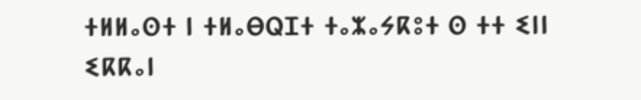ⵜⵍⵍⴰⵙⵜ ⵏ ⵜⵍⴰⴱⵕⵊⵜ ⵜⴰⵣⴰⵢⴽⵓⵜ ⵙ ⵜⵜ ⵉⵏⵏ ⵉⴽⴽⴰⵏ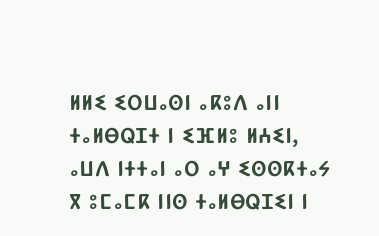ⵍⵍⵉ ⵉⵔⵡⴰⵙⵏ ⴰⴽⵓⴷ ⴰⵏⵏ ⵜⴰⵍⴱⵕⵊⵜ ⵏ ⵉⴼⵍⵓ ⵍⵄⵉⵏ, ⴰⵡⴷ ⵏⵜⵜⴰⵏ ⴰⵔ ⴰⵖ ⵉⵙⵙⴽⵜⴰⵢ ⴳ ⵓⵎⴰⵎⴽ ⵏⵏⵙ ⵜⴰⵍⴱⵕⵊⵉⵏ ⵏ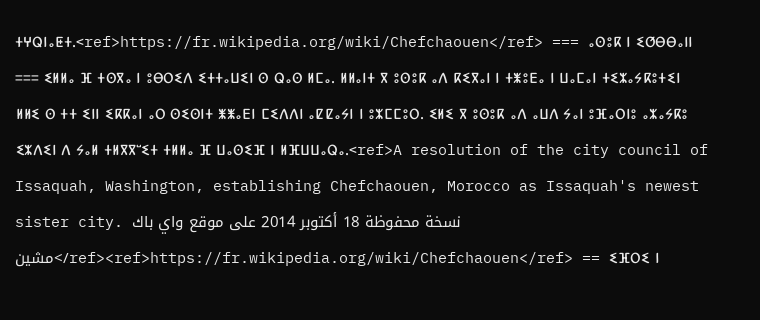ⵜⵖⵕⵏⴰⵟⵜ.<ref>https://fr.wikipedia.org/wiki/Chefchaouen</ref> === ⴰⵙⵓⴽ ⵏ ⵉⵚⴱⴱⴰⵏⵏ === ⵉⵍⵍⴰ ⴼ ⵜⵙⴳⴰ ⵏ ⵓⴱⵔⵉⴷ ⵉⵜⵜⴰⵡⵉⵏ ⵙ ⵕⴰⵙ ⵍⵎⴰ. ⵍⵍⴰⵏⵜ ⴳ ⵓⵙⵓⴽ ⴰⴷ ⴽⵉⴳⴰⵏ ⵏ ⵜⵥⵓⴹⴰ ⵏ ⵡⴰⵎⴰⵏ ⵜⵉⵣⴰⵢⴽⵓⵜⵉⵏ ⵍⵍⵉ ⵙ ⵜⵜ ⵉⵏⵏ ⵉⴽⴽⴰⵏ ⴰⵔ ⵙⵉⵙⵏⵜ ⵥⵥⴰⴹⵏ ⵎⵉⴷⴷⵏ ⴰⵇⵇⴰⵢⵏ ⵏ ⵓⵣⵎⵎⵓⵔ. ⵉⵍⵉ ⴳ ⵓⵙⵓⴽ ⴰⴷ ⴰⵡⴷ ⵢⴰⵏ ⵓⴼⴰⵔⵏⵓ ⴰⵣⴰⵢⴽⵓ ⵉⵣⴷⵉⵏ ⴷ ⵢⴰⵍ ⵜⵍⴳⴳⵯⵉⵜ ⵜⵍⵍⴰ ⴼ ⵡⴰⵙⵉⴼ ⵏ ⵍⴼⵡⵡⴰⵕⴰ.<ref>A resolution of the city council of Issaquah, Washington, establishing Chefchaouen, Morocco as Issaquah's newest sister city. نسخة محفوظة 18 أكتوبر 2014 على موقع واي باك مشين</ref><ref>https://fr.wikipedia.org/wiki/Chefchaouen</ref> == ⵉⴼⵔⵉ ⵏ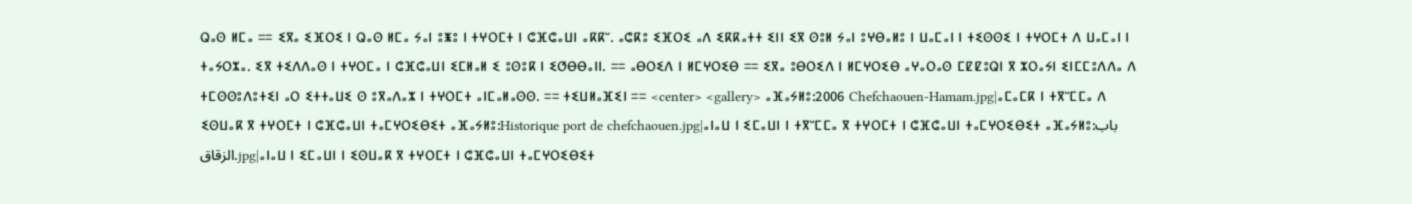ⵕⴰⵙ ⵍⵎⴰ == ⵉⴳⴰ ⵉⴼⵔⵉ ⵏ ⵕⴰⵙ ⵍⵎⴰ ⵢⴰⵏ ⵓⵥⵓ ⵏ ⵜⵖⵔⵎⵜ ⵏ ⵛⴼⵛⴰⵡⵏ ⴰⴽⴽⵯ. ⴰⵛⴽⵓ ⵉⴼⵔⵉ ⴰⴷ ⵉⴽⴽⴰⵜⵜ ⵉⵏⵏ ⵉⴳ ⵙⵓⵍ ⵢⴰⵏ ⵓⵖⴱⴰⵍⵓ ⵏ ⵡⴰⵎⴰⵏ ⵏ ⵜⵉⵙⵙⵉ ⵏ ⵜⵖⵔⵎⵜ ⴷ ⵡⴰⵎⴰⵏ ⵏ ⵜⴰⵢⵔⵣⴰ. ⵉⴳ ⵜⵉⴷⴷⴰⵙ ⵏ ⵜⵖⵔⵎⴰ ⵏ ⵛⴼⵛⴰⵡⵏ ⵉⵎⵍⴰⵍ ⵉ ⵓⵙⵓⴽ ⵏ ⵉⵚⴱⴱⴰⵏⵏ. == ⴰⴱⵔⵉⴷ ⵏ ⵍⵎⵖⵔⵉⴱ == ⵉⴳⴰ ⵓⴱⵔⵉⴷ ⵏ ⵍⵎⵖⵔⵉⴱ ⴰⵖⴰⵔⴰⵙ ⵎⵇⵇⵓⵕⵏ ⴳ ⵣⵔⴰⵢⵏ ⵉⵏⵎⵎⵓⴷⴷⴰ ⴷ ⵜⵎⵙⵙⵓⴷⵓⵜⵉⵏ ⴰⵔ ⵉⵜⵜⴰⵡⵉ ⵙ ⵓⴳⴰⴷⴰⵣ ⵏ ⵜⵖⵔⵎⵜ ⴰⵏⵎⴰⵍⴰⵙⵙ. == ⵜⵉⵡⵍⴰⴼⵉⵏ == <center> <gallery> ⴰⴼⴰⵢⵍⵓ:2006 Chefchaouen-Hamam.jpg|ⴰⵎⴰⵎⴽ ⵏ ⵜⴳⵯⵎⵎⴰ ⴷ ⵉⵙⵡⴰⴽ ⴳ ⵜⵖⵔⵎⵜ ⵏ ⵛⴼⵛⴰⵡⵏ ⵜⴰⵎⵖⵔⵉⴱⵉⵜ ⴰⴼⴰⵢⵍⵓ:Historique port de chefchaouen.jpg|ⴰⵏⴰⵡ ⵏ ⵉⵎⴰⵡⵏ ⵏ ⵜⴳⵯⵎⵎⴰ ⴳ ⵜⵖⵔⵎⵜ ⵏ ⵛⴼⵛⴰⵡⵏ ⵜⴰⵎⵖⵔⵉⴱⵉⵜ ⴰⴼⴰⵢⵍⵓ:باب الزقاق.jpg|ⴰⵏⴰⵡ ⵏ ⵉⵎⴰⵡⵏ ⵏ ⵉⵙⵡⴰⴽ ⴳ ⵜⵖⵔⵎⵜ ⵏ ⵛⴼⵛⴰⵡⵏ ⵜⴰⵎⵖⵔⵉⴱⵉⵜ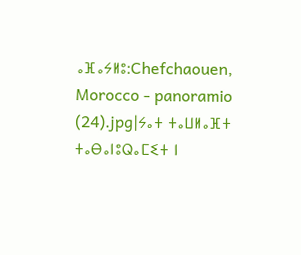ⴰⴼⴰⵢⵍⵓ:Chefchaouen, Morocco - panoramio (24).jpg|ⵢⴰⵜ ⵜⴰⵡⵍⴰⴼⵜ ⵜⴰⴱⴰⵏⵓⵕⴰⵎⵉⵜ ⵏ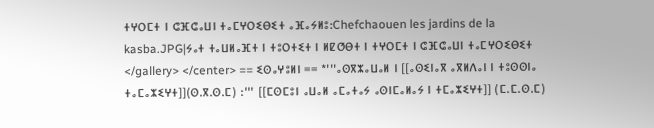ⵜⵖⵔⵎⵜ ⵏ ⵛⴼⵛⴰⵡⵏ ⵜⴰⵎⵖⵔⵉⴱⵉⵜ ⴰⴼⴰⵢⵍⵓ:Chefchaouen les jardins de la kasba.JPG|ⵢⴰⵜ ⵜⴰⵡⵍⴰⴼⵜ ⵏ ⵜⵓⵔⵜⵉⵜ ⵏ ⵍⵇⵚⴱⵜ ⵏ ⵜⵖⵔⵎⵜ ⵏ ⵛⴼⵛⴰⵡⵏ ⵜⴰⵎⵖⵔⵉⴱⵉⵜ </gallery> </center> == ⵉⵙⴰⵖⵓⵍⵏ == *'''ⴰⵙⴳⵣⴰⵡⴰⵍ ⵏ [[ⴰⵙⵉⵏⴰⴳ ⴰⴳⵍⴷⴰⵏ ⵏ ⵜⵓⵙⵙⵏⴰ ⵜⴰⵎⴰⵣⵉⵖⵜ]](ⵙ.ⴳ.ⵙ.ⵎ) :''' [[ⵎⵙⵎⵓⵏ ⴰⵡⴰⵍ ⴰⵎⴰⵜⴰⵢ ⴰⵙⵏⵎⴰⵍⴰⵢ ⵏ ⵜⵎⴰⵣⵉⵖⵜ]] (ⵎ.ⵎ.ⵙ.ⵎ)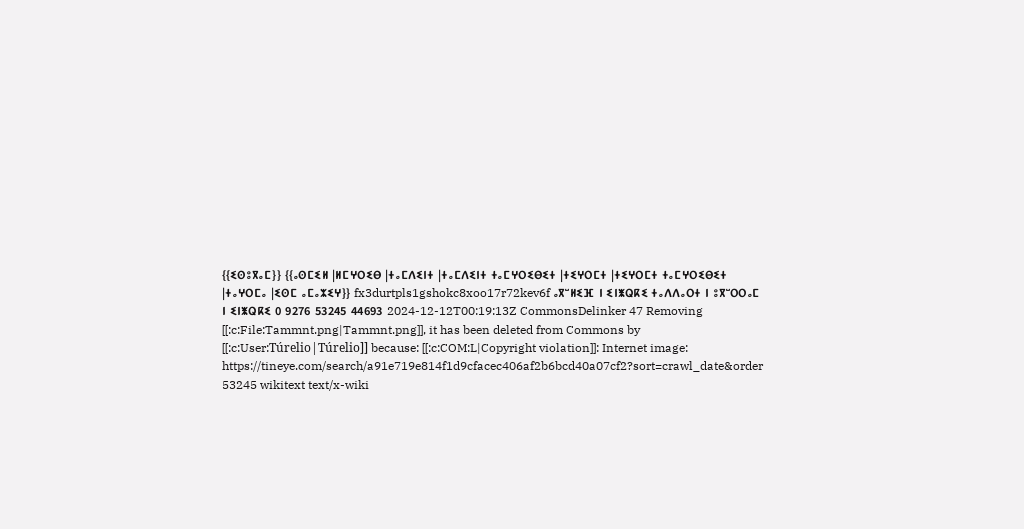{{ⵉⵙⵓⴳⴰⵎ}} {{ⴰⵙⵎⵉⵍ |ⵍⵎⵖⵔⵉⴱ |ⵜⴰⵎⴷⵉⵏⵜ |ⵜⴰⵎⴷⵉⵏⵜ ⵜⴰⵎⵖⵔⵉⴱⵉⵜ |ⵜⵉⵖⵔⵎⵜ |ⵜⵉⵖⵔⵎⵜ ⵜⴰⵎⵖⵔⵉⴱⵉⵜ |ⵜⴰⵖⵔⵎⴰ |ⵉⵙⵎ ⴰⵎⴰⵣⵉⵖ}} fx3durtpls1gshokc8xoo17r72kev6f ⴰⴳⵯⵍⵉⴼ ⵏ ⵉⵏⵥⵕⴽⵉ ⵜⴰⴷⴷⴰⵔⵜ ⵏ ⵓⴳⵯⵔⵔⴰⵎ ⵏ ⵉⵏⵥⵕⴽⵉ 0 9276 53245 44693 2024-12-12T00:19:13Z CommonsDelinker 47 Removing [[:c:File:Tammnt.png|Tammnt.png]], it has been deleted from Commons by [[:c:User:Túrelio|Túrelio]] because: [[:c:COM:L|Copyright violation]]: Internet image: https://tineye.com/search/a91e719e814f1d9cfacec406af2b6bcd40a07cf2?sort=crawl_date&order 53245 wikitext text/x-wiki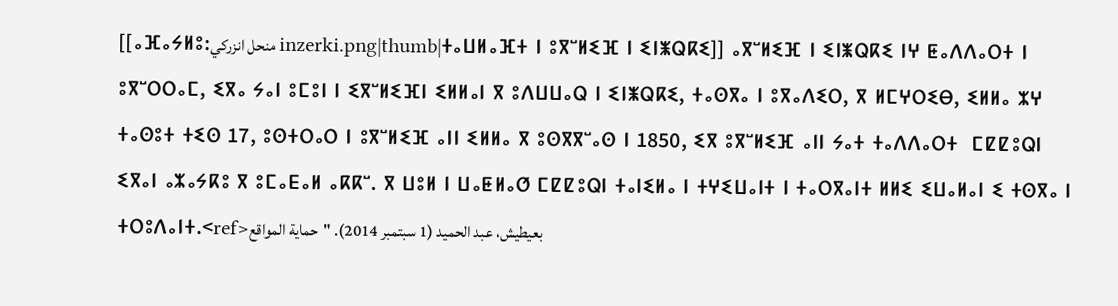[[ⴰⴼⴰⵢⵍⵓ:منحل انزركي inzerki.png|thumb|ⵜⴰⵡⵍⴰⴼⵜ ⵏ ⵓⴳⵯⵍⵉⴼ ⵏ ⵉⵏⵥⵕⴽⵉ]] ⴰⴳⵯⵍⵉⴼ ⵏ ⵉⵏⵥⵕⴽⵉ ⵏⵖ ⵟⴰⴷⴷⴰⵔⵜ ⵏ ⵓⴳⵯⵔⵔⴰⵎ, ⵉⴳⴰ ⵢⴰⵏ ⵓⵎⵓⵏ ⵏ ⵉⴳⵯⵍⵉⴼⵏ ⵉⵍⵍⴰⵏ ⴳ ⵓⴷⵡⵡⴰⵕ ⵏ ⵉⵏⵥⵕⴽⵉ, ⵜⴰⵙⴳⴰ ⵏ ⵓⴳⴰⴷⵉⵔ, ⴳ ⵍⵎⵖⵔⵉⴱ, ⵉⵍⵍⴰ ⵣⵖ ⵜⴰⵙⵓⵜ ⵜⵉⵙ 17, ⵓⵙⵜⵔⴰⵔ ⵏ ⵓⴳⵯⵍⵉⴼ ⴰⵏⵏ ⵉⵍⵍⴰ ⴳ ⵓⵙⴳⴳⵯⴰⵙ ⵏ 1850, ⵉⴳ ⵓⴳⵯⵍⵉⴼ ⴰⵏⵏ ⵢⴰⵜ ⵜⴰⴷⴷⴰⵔⵜ  ⵎⵇⵇⵓⵕⵏ ⵉⴳⴰⵏ ⴰⵣⴰⵢⴽⵓ ⴳ ⵓⵎⴰⴹⴰⵍ ⴰⴽⴽⵯ. ⴳ ⵡⵓⵍ ⵏ ⵡⴰⵟⵍⴰⵚ ⵎⵇⵇⵓⵕⵏ ⵜⴰⵏⵉⵍⴰ ⵏ ⵜⵖⵉⵡⴰⵏⵜ ⵏ ⵜⴰⵔⴳⴰⵏⵜ ⵍⵍⵉ ⵉⵡⴰⵍⴰⵏ ⵉ ⵜⵙⴳⴰ ⵏ ⵜⵔⵓⴷⴰⵏⵜ.<ref>بعيطيش، عبد الحميد (1 سبتمبر 2014). "حماية المواقع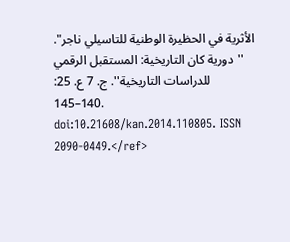الأثرية في الحظيرة الوطنية للتاسيلي ناجر". ''دورية کان التاريخية: المستقبل الرقمي للدراسات التاريخية''. ج. 7 ع. 25: 140–145. doi:10.21608/kan.2014.110805. ISSN 2090-0449.</ref>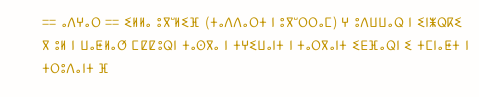== ⴰⴷⵖⴰⵔ == ⵉⵍⵍⴰ ⵓⴳⵯⵍⵉⴼ (ⵜⴰⴷⴷⴰⵔⵜ ⵏ ⵓⴳⵯⵔⵔⴰⵎ) ⵖ ⵓⴷⵡⵡⴰⵕ ⵏ ⵉⵏⵥⵕⴽⵉ ⴳ ⵓⵍ ⵏ ⵡⴰⵟⵍⴰⵚ ⵎⵇⵇⵓⵕⵏ ⵜⴰⵙⴳⴰ ⵏ ⵜⵖⵉⵡⴰⵏⵜ ⵏ ⵜⴰⵔⴳⴰⵏⵜ ⵉⴹⴼⴰⵕⵏ ⵉ ⵜⵎⵏⴰⵟⵜ ⵏ ⵜⵔⵓⴷⴰⵏⵜ ⴼ